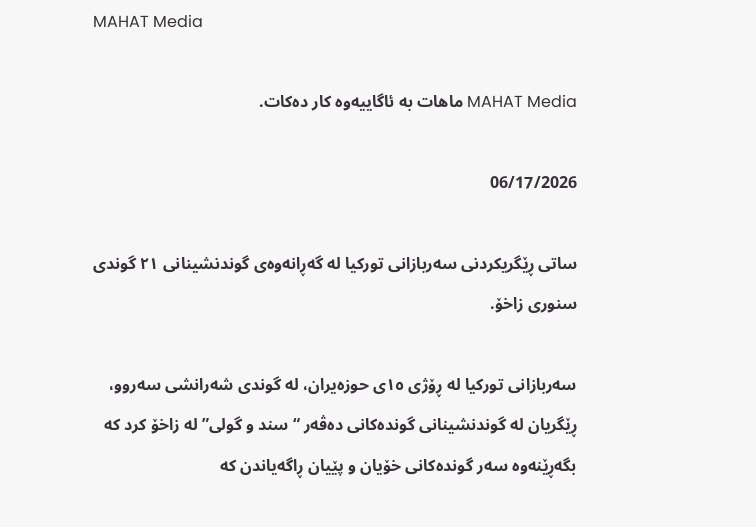MAHAT Media

MAHAT Media ماهات به ئاگاییەوه کار دەکات.

06/17/2026

ساتی ڕێگریکردنی سەربازانی تورکیا لە گەڕانەوەی گوندنشینانی ٢١ گوندی سنوری زاخۆ.

سەربازانی تورکیا لە ڕۆژی ١٥ی حوزەیران، لە گوندی شەرانشی سەروو، ڕێگریان لە گوندنشینانی گوندەکانی دەڤەر “سند و گولی” لە زاخۆ کرد کە بگەڕێنەوە سەر گوندەکانی خۆیان و پێیان ڕاگەیاندن کە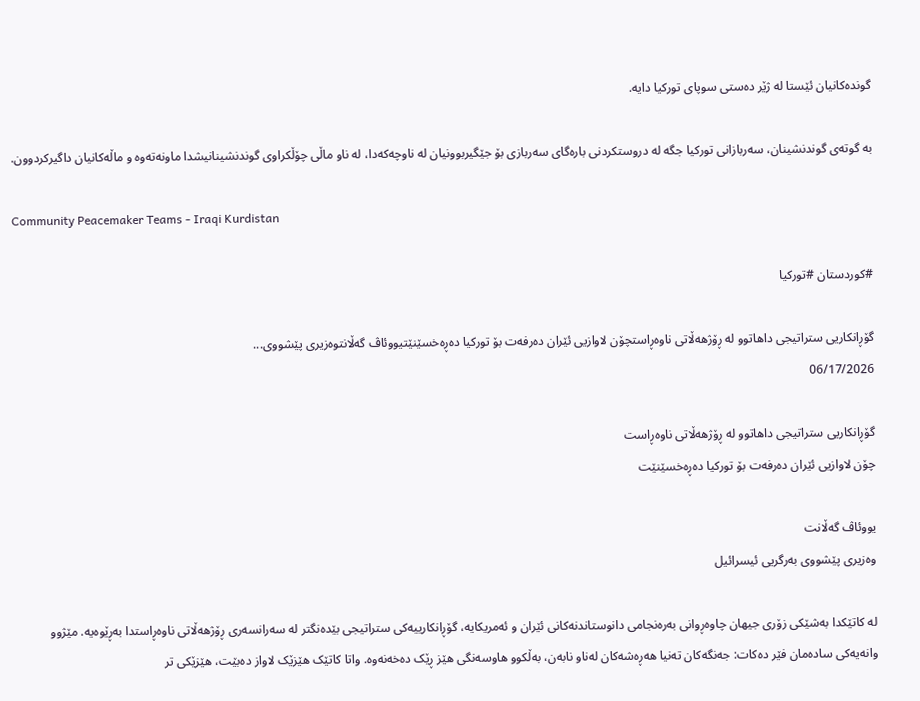گوندەکانیان ئێستا لە ژێر دەستی سوپای تورکیا دایە.

بە گوتەی گوندنشینان، سەربازانی تورکیا جگە لە دروستکردنی بارەگای سەربازی بۆ جێگیربوونیان لە ناوچەکەدا، لە ناو ماڵی چۆڵکراوی گوندنشینانیشدا ماونەتەوە و ماڵەکانیان داگیرکردوون.

Community Peacemaker Teams - Iraqi Kurdistan

#کوردستان #تورکیا

گۆڕانکاریی ستراتیجی داهاتوو لە ڕۆژهەڵاتی ناوەڕاستچۆن لاوازیی ئێران دەرفەت بۆ تورکیا دەڕەخسێنێتیووئاڤ گەڵانتوەزیری پێشووی...
06/17/2026

گۆڕانکاریی ستراتیجی داهاتوو لە ڕۆژهەڵاتی ناوەڕاست
چۆن لاوازیی ئێران دەرفەت بۆ تورکیا دەڕەخسێنێت

یووئاڤ گەڵانت
وەزیری پێشووی بەرگریی ئیسرائیل

لە کاتێکدا بەشێکی زۆری جیهان چاوەڕوانی بەرەنجامی دانوستاندنەکانی ئێران و ئەمریکایە، گۆڕانکارییەکی ستراتیجی بێدەنگتر لە سەرانسەری ڕۆژهەڵاتی ناوەڕاستدا بەڕێوەیە. مێژوو وانەیەکی سادەمان فێر دەکات: جەنگەکان تەنیا هەڕەشەکان لەناو نابەن، بەڵکوو هاوسەنگی هێز ڕێک دەخەنەوە. واتا کاتێک هێزێک لاواز دەبێت، هێزێکی تر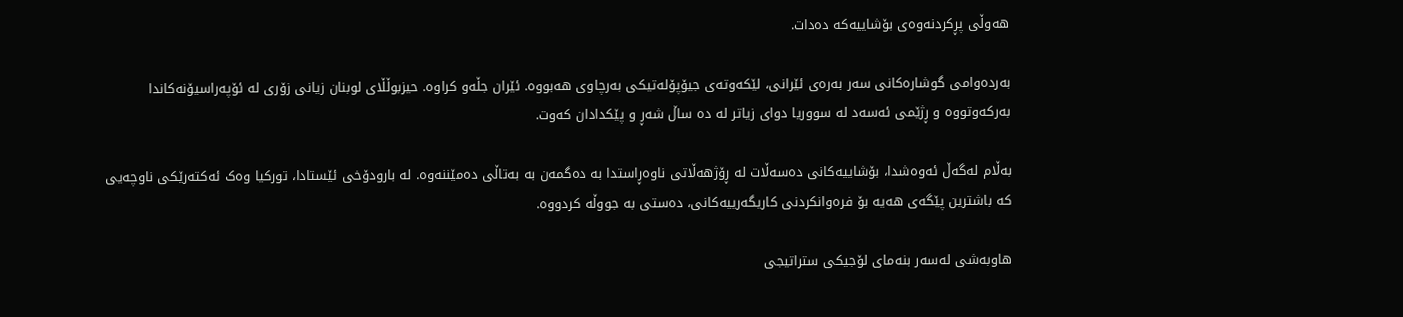هەوڵی پڕکردنەوەی بۆشاییەکە دەدات.

بەردەوامی گوشارەکانی سەر بەرەی ئێرانی، لێکەوتەی جیۆپۆلەتیکی بەرچاوی هەبووە. ئێران جڵەو کراوە. حیزبوڵڵای لوبنان زیانی زۆری لە ئۆپەراسیۆنەکاندا بەرکەوتووە و ڕژێمی ئەسەد لە سووریا دوای زیاتر لە دە ساڵ شەڕ و پێکدادان کەوت.

بەڵام لەگەڵ ئەوەشدا، بۆشاییەکانی دەسەڵات لە ڕۆژهەڵاتی ناوەڕاستدا بە دەگمەن بە بەتاڵی دەمێننەوە. لە بارودۆخی ئێستادا، تورکیا وەک ئەکتەرێکی ناوچەیی کە باشترین پێگەی هەیە بۆ فرەوانکردنی کاریگەرییەکانی، دەستی بە جووڵە کردووە.

هاوبەشی لەسەر بنەمای لۆجیکی ستراتیجی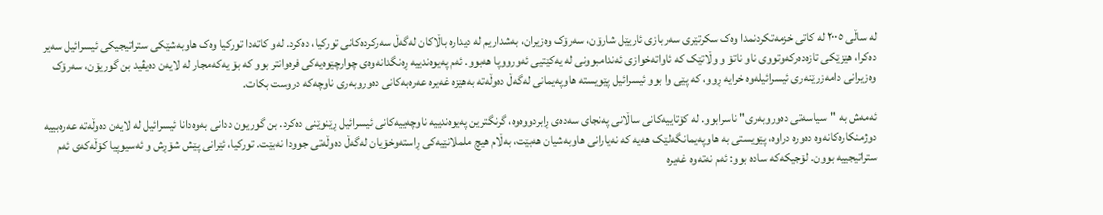لە ساڵی ٢٠٠٥ لە کاتی خزمەتکردنمدا وەک سکرتێری سەربازی ئاریێل شارۆن، سەرۆک وەزیران، بەشداریم لە دیدارە باڵاکان لەگەڵ سەرکردەکانی تورکیا، دەکرد. لەو کاتەدا تورکیا وەک هاوبەشێکی ستراتیجیکی ئیسرائیل سەیر دەکرا، هێزێکی تازەدەرکەوتووی ناو ناتۆ و وڵاتێک کە ئاواتەخوازی ئەندامبوونی لە یەکێتیی ئەورووپا هەبوو. ئەم پەیوەندییە ڕەنگدانەوەی چوارچێوەیەکی فرەوانتر بوو کە بۆ یەکەمجار لە لایەن دەیڤید بن گوریۆن، سەرۆک وەزیرانی دامەزرێنەری ئیسرائیلەوە خرایە ڕوو، کە پێی وا بوو ئیسرائیل پێویستە هاوپەیمانی لەگەڵ دەوڵەتە بەهێزە غەیرە عەرەبەکانی دەوروبەری ناوچەکە دروست بکات.

ئەمەش بە "سیاسەتی دەوروبەری" ناسرابوو. لە کۆتاییەکانی ساڵانی پەنجای سەدەی ڕابردووەوە، گرنگترین پەیوەندییە ناوچەییەکانی ئیسرائیل ڕێنوێنی دەکرد. بن گوریون ددانی بەوەدانا ئیسرائیل لە لایەن دەوڵەتە عەرەبییە دوژمنکارەکانەوە دەورە دراوە، پێویستی بە هاوپەیمانگەلێک هەیە کە نەیارانی هاوبەشیان هەبێت، بەڵام هیچ ململانێیەکی ڕاستەوخۆیان لەگەڵ دەوڵەتی جوودا نەبێت. تورکیا، ئێرانی پێش شۆڕش و ئەسیوپیا کۆڵەکەی ئەم ستراتیجییە بوون. لۆجیکەکە سادە بوو: ئەم نەتەوە غەیرە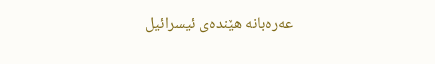عەرەبانە هێندەی ئیسرائیل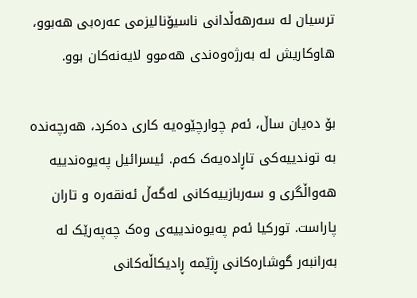ترسیان لە سەرهەڵدانی ناسیۆنالیزمی عەرەبی هەبوو، هاوکاریش لە بەرژەوەندی هەموو لایەنەکان بوو.

بۆ دەیان ساڵ، ئەم چوارچێوەیە کاری دەکرد، هەرچەندە بە توندییەکی تاڕادەیەک کەم. ئیسرائیل پەیوەندییە هەواڵگری و سەربازییەکانی لەگەڵ ئەنقەرە و تاران پاراست. تورکیا ئەم پەیوەندییەی وەک چەپەرێک لە بەرانبەر گوشارەکانی ڕژێمە ڕادیکاڵەکانی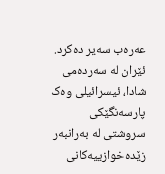عەرەب سەیر دەکرد. ئێران لە سەردەمی شادا، ئیسرائیلی وەک پارسەنگێکی سروشتی لە بەرانبەر زێدەخوازییەکانی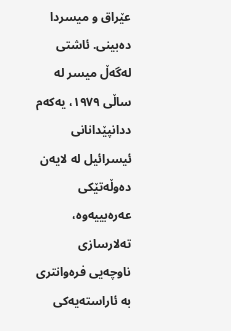عێراق و میسردا دەبینی. ئاشتی لەگەڵ میسر لە ساڵی ١٩٧٩، یەکەم ددانپێدانانی ئیسرائیل لە لایەن دەوڵەتێکی عەرەبییەوە، تەلارسازی ناوچەیی فرەوانتری بە ئاراستەیەکی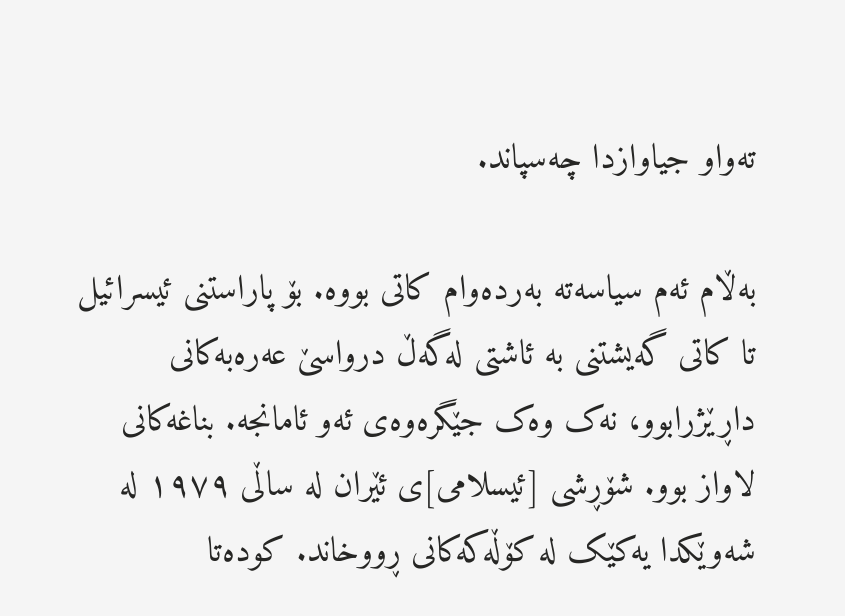تەواو جیاوازدا چەسپاند.

بەڵام ئەم سیاسەتە بەردەوام کاتی بووە. بۆ پاراستنی ئیسرائیل تا کاتی گەیشتنی بە ئاشتی لەگەڵ درواسێ عەرەبەکانی داڕێژرابوو، نەک وەک جێگرەوەی ئەو ئامانجە. بناغەکانی لاواز بوو. شۆڕشی [ئیسلامی]ی ئێران لە ساڵی ١٩٧٩ لە شەوێکدا یەکێک لە کۆڵەکەکانی ڕووخاند. کودەتا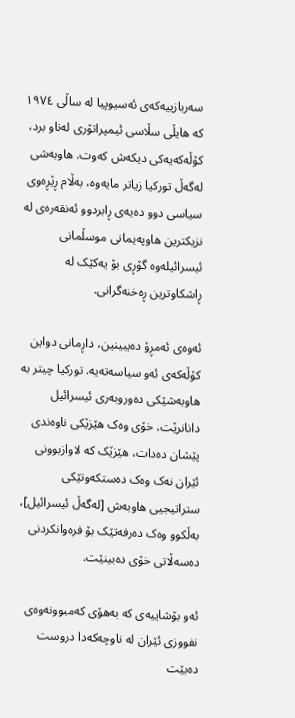سەربازییەکەی ئەسیوپیا لە ساڵی ١٩٧٤ کە هایڵی سڵاسی ئیمپراتۆری لەناو برد، کۆڵەکەیەکی دیکەش کەوت. هاوبەشی لەگەڵ تورکیا زیاتر مایەوە، بەڵام ڕێڕەوی سیاسی دوو دەیەی ڕابردوو ئەنقەرەی لە نزیکترین هاوپەیمانی موسڵمانی ئیسرائیلەوە گۆڕی بۆ یەکێک لە ڕاشکاوترین ڕەخنەگرانی.

ئەوەی ئەمڕۆ دەیبینین، داڕمانی دواین کۆڵەکەی ئەو سیاسەتەیە. تورکیا چیتر بە هاوبەشێکی دەوروبەری ئیسرائیل دانانرێت، خۆی وەک هێزێکی ناوەندی پێشان دەدات، هێزێک کە لاوازبوونی ئێران نەک وەک دەستکەوتێکی ستراتیجیی هاوبەش [لەگەڵ ئیسرائیل]، بەڵکوو وەک دەرفەتێک بۆ فرەوانکردنی دەسەڵاتی خۆی دەبینێت.

ئەو بۆشاییەی کە بەهۆی کەمبوونەوەی نفووزی ئێران لە ناوچەکەدا دروست دەبێت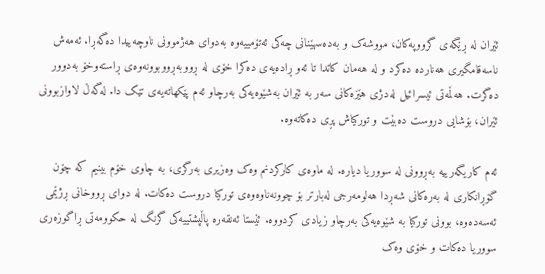ئێران لە ڕێگەی گرووپەکان، مووشەک و بەدەسهێنانی چەکی ئەتۆمییەوە بەدوای هەژموونی ناوچەییدا دەگەڕا. ئەمەش ناسەقامگیری هەناردە دەکرد و لە هەمان کاتدا تا ئەو ڕادەیەی دەکرا خۆی لە ڕووبەڕووبوونەوەی ڕاستەوخۆ بەدوور دەگرت. هەڵمەتی ئیسرائیل لەدژی هێزەکانی سەر بە ئێران بەشێوەیەکی بەرچاو ئەم پێکهاتەیەی تێک دا. لەگەڵ لاوازبوونی ئێران، بۆشایی دروست دەبێت و تورکیاش پڕی دەکاتەوە.

ئەم کاریگەرییە بەڕوونی لە سووریا دیارە. لە ماوەی کارکردنم وەک وەزیری بەرگری، بە چاوی خۆم بینیم کە چۆن گۆڕانکاری لە بەرەکانی شەڕدا هەلومەرجی لەبارتر بۆ چوونەناوەوەی تورکیا دروست دەکات. لە دوای ڕووخانی ڕژێمی ئەسەدەوە، بوونی تورکیا بە شێوەیەکی بەرچاو زیادی کردووە. ئێستا ئەنقەرە پاڵپشتییەکی گرنگ لە حکوومەتی ڕاگوزەری سووریا دەکات و خۆی وەک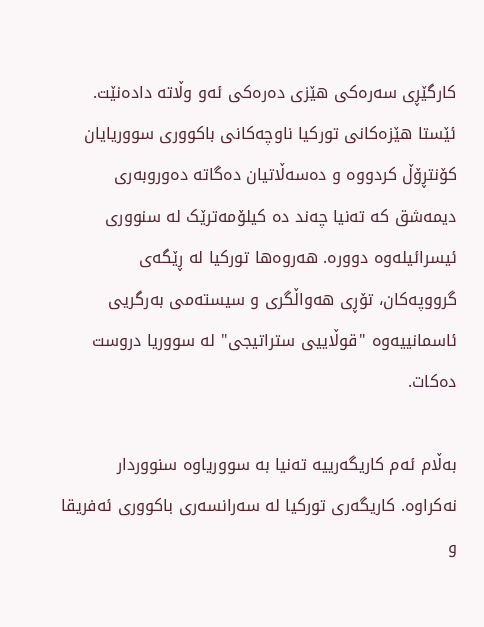کارگێڕی سەرەکی هێزی دەرەکی ئەو وڵاتە دادەنێت. ئێستا هێزەکانی تورکیا ناوچەکانی باکووری سووریایان کۆنتڕۆڵ کردووە و دەسەڵاتیان دەگاتە دەوروبەری دیمەشق کە تەنیا چەند دە کیلۆمەترێک لە سنووری ئیسرائیلەوە دوورە. هەروەها تورکیا لە ڕێگەی گرووپەکان، تۆڕی هەواڵگری و سیستەمی بەرگریی ئاسمانییەوە "قوڵاییی ستراتیجی" لە سووریا دروست دەکات.

بەڵام ئەم کاریگەرییە تەنیا بە سووریاوە سنووردار نەکراوە. کاریگەری تورکیا لە سەرانسەری باکووری ئەفریقا و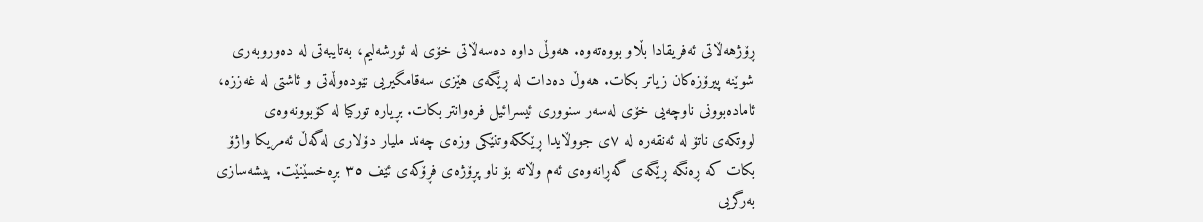ڕۆژهەڵاتی ئەفریقادا بڵاو بووەتەوە. هەوڵی داوە دەسەڵاتی خۆی لە ئورشەلیم، بەتایبەتی لە دەوروبەری شوێنە پیرۆزەکان زیاتر بکات. هەوڵ دەدات لە ڕێگەی هێزی سەقامگیریی نێودەوڵەتی و ئاشتی لە غەززە، ئامادەبوونی ناوچەیی خۆی لەسەر سنووری ئیسرائیل فرەوانتر بکات. بڕیارە تورکیا لە کۆبوونەوەی لووتکەی ناتۆ لە ئەنقەرە لە ٧ی جووڵایدا ڕێککەوتنێکی وزەی چەند ملیار دۆلاری لەگەڵ ئەمریکا واژۆ بکات کە ڕەنگە ڕێگەی گەڕانەوەی ئەم وڵاتە بۆ ناو پڕۆژەی فڕۆکەی ئێف ٣٥ بڕەخسێنێت. پیشەسازی بەرگریی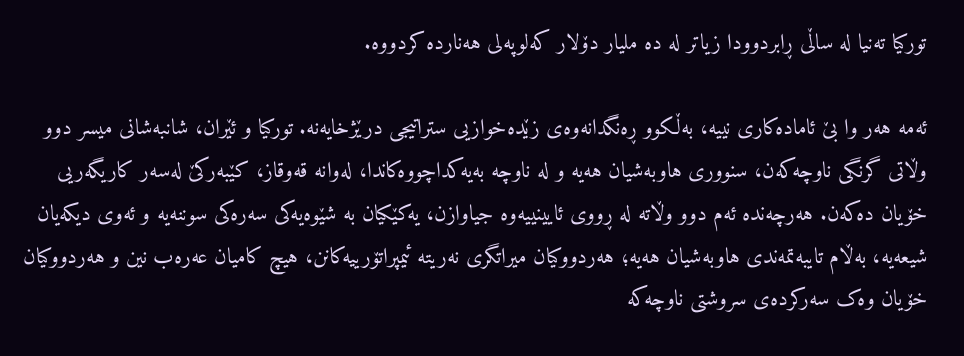تورکیا تەنیا لە ساڵی ڕابردوودا زیاتر لە دە ملیار دۆلار کەلوپەلی هەناردە کردووە.

ئەمە هەر وا بێ ئامادەکاری نییە، بەڵکوو ڕەنگدانەوەی زێدەخوازیی ستراتیجی درێژخایەنە. تورکیا و ئێران، شانبەشانی میسر دوو وڵاتی گرنگی ناوچەکەن، سنووری هاوبەشیان هەیە و لە ناوچە بەیەکداچووەکاندا، لەوانە قەوقاز، کێبەرکێ لەسەر کاریگەریی خۆیان دەکەن. هەرچەندە ئەم دوو وڵاتە لە ڕووی ئایینییەوە جیاوازن، یەکێکیان بە شێوەیەکی سەرەکی سوننەیە و ئەوی دیکەیان شیعەیە، بەڵام تایبەتمەندی هاوبەشیان هەیە؛ هەردووکیان میراتگری نەریتە ئیمپراتۆرییەکانن، هیچ کامیان عەرەب نین و هەردووکیان خۆیان وەک سەرکردەی سروشتی ناوچەکە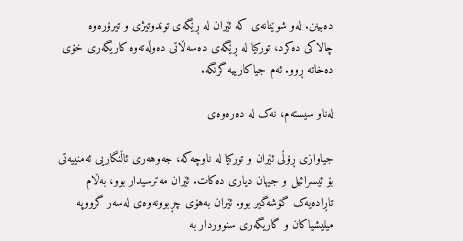دەبینن. لەو شوێنانەی کە ئێران لە ڕێگەی توندوتیژی و تیرۆرەوە چالاکی دەکرد، تورکیا لە ڕێگەی دەسەڵاتی دەوڵەتەوە کاریگەری خۆی دەخاتە ڕوو. ئەم جیاکارییە گرنگە.

لەناو سیستەم، نەک لە دەرەوەی

جیاوازی ڕۆڵی ئێران و تورکیا لە ناوچەکە، جەوهەری ئاڵنگاریی ئەمنییەتی بۆ ئیسرائیل و جیهان دیاری دەکات. ئێران مەترسیدار بوو، بەڵام تاڕادەیەک گۆشەگیر بوو. ئێران بەهۆی چڕبوونەوەی لەسەر گرووپە میلیشیاکان و گاریگەری سنووردار بە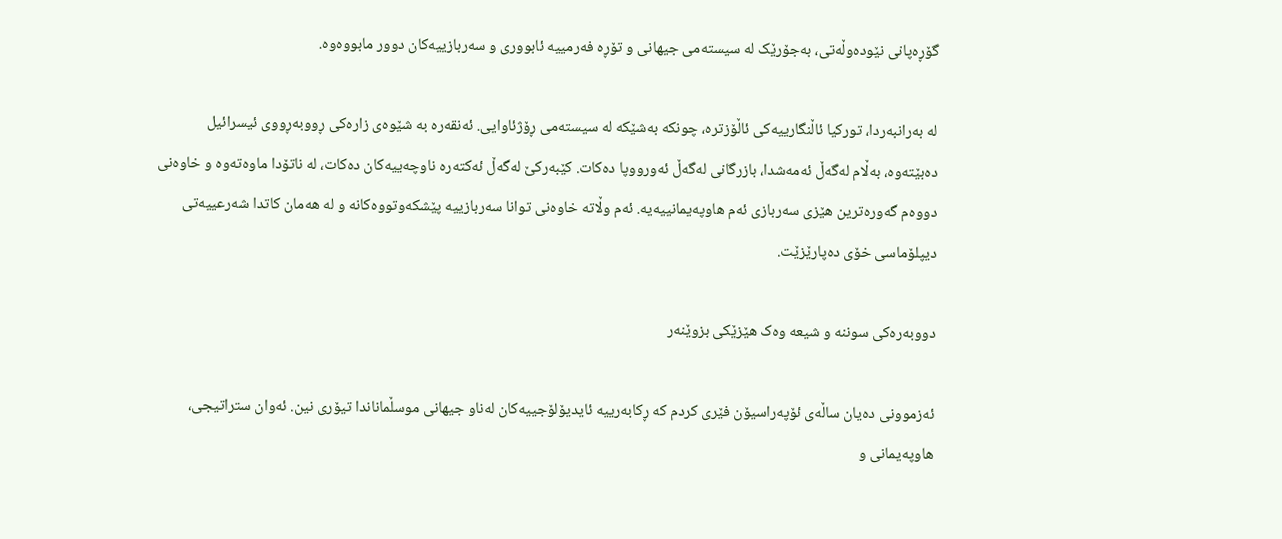گۆڕەپانی نێودەوڵەتی، بەجۆرێک لە سیستەمی جیهانی و تۆڕە فەرمییە ئابووری و سەربازییەکان دوور مابووەوە.

لە بەرانبەردا، تورکیا ئاڵنگارییەکی ئاڵۆزترە، چونکە بەشێکە لە سیستەمی ڕۆژئاوایی. ئەنقەرە بە شێوەی زارەکی ڕووبەڕووی ئیسرائیل دەبێتەوە، بەڵام لەگەڵ ئەمەشدا، بازرگانی لەگەڵ ئەورووپا دەکات. کێبەرکێ لەگەڵ ئەکتەرە ناوچەییەکان دەکات، لە ناتۆدا ماوەتەوە و خاوەنی دووەم گەورەترین هێزی سەربازی ئەم هاوپەیمانییەیە. ئەم وڵاتە خاوەنی توانا سەربازییە پێشکەوتووەکانە و لە هەمان کاتدا شەرعییەتی دیپلۆماسی خۆی دەپارێزێت.

دووبەرەکی سوننە و شیعە وەک هێزێکی بزوێنەر

ئەزموونی دەیان ساڵەی ئۆپەراسیۆن فێری کردم کە ڕکابەرییە ئایدیۆلۆجییەکان لەناو جیهانی موسڵماناندا تیۆری نین. ئەوان ستراتیجی، هاوپەیمانی و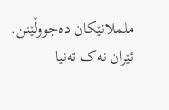ململانێکان دەجووڵێنن. ئێران نەک تەنیا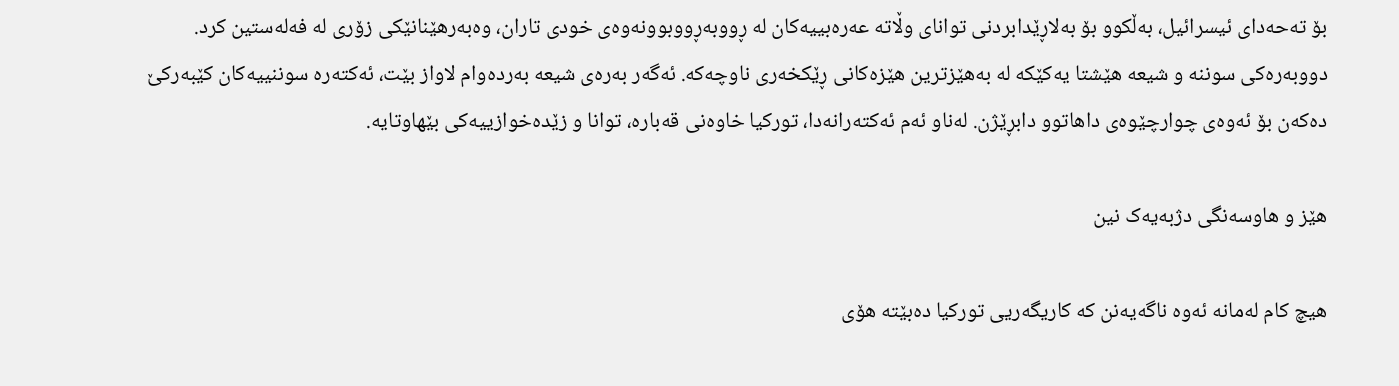بۆ تەحەدای ئیسرائیل، بەڵکوو بۆ بەلاڕێدابردنی توانای وڵاتە عەرەبییەکان لە ڕووبەڕووبوونەوەی خودی تاران، وەبەرهێنانێکی زۆری لە فەلەستین کرد. دووبەرەکی سوننە و شیعە هێشتا یەکێکە لە بەهێزترین هێزەکانی ڕێکخەری ناوچەکە. ئەگەر بەرەی شیعە بەردەوام لاواز بێت، ئەکتەرە سوننییەکان کێبەرکێ دەکەن بۆ ئەوەی چوارچێوەی داهاتوو دابڕێژن. لەناو ئەم ئەکتەرانەدا، تورکیا خاوەنی قەبارە، توانا و زێدەخوازییەکی بێهاوتایە.

هێز و هاوسەنگی دژبەیەک نین

هیچ کام لەمانە ئەوە ناگەیەنن کە کاریگەریی تورکیا دەبێتە هۆی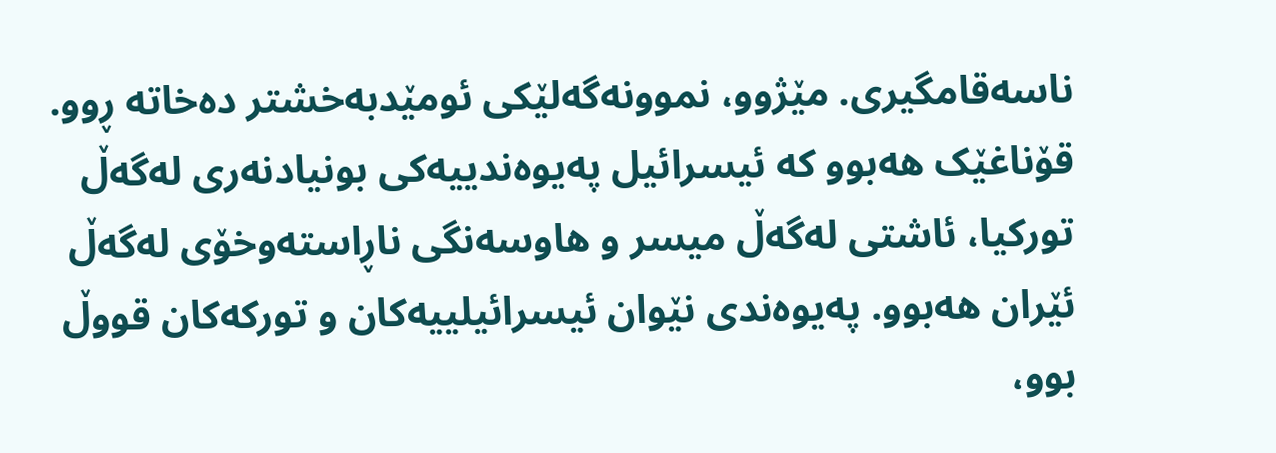ناسەقامگیری. مێژوو، نموونەگەلێکی ئومێدبەخشتر دەخاتە ڕوو. قۆناغێک هەبوو کە ئیسرائیل پەیوەندییەکی بونیادنەری لەگەڵ تورکیا، ئاشتی لەگەڵ میسر و هاوسەنگی ناڕاستەوخۆی لەگەڵ ئێران هەبوو. پەیوەندی نێوان ئیسرائیلییەکان و تورکەکان قووڵ بوو،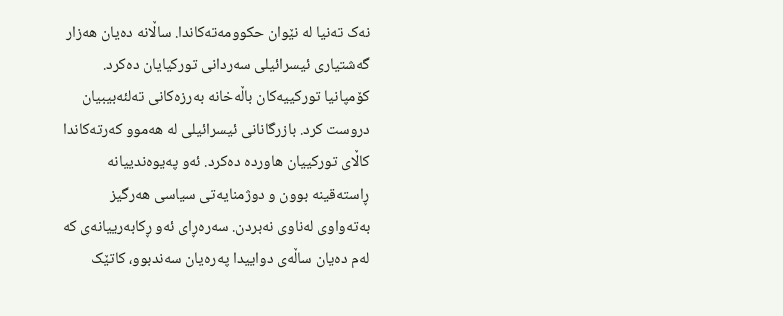نەک تەنیا لە نێوان حکوومەتەکاندا. ساڵانە دەیان هەزار گەشتیاری ئیسرائیلی سەردانی تورکیایان دەکرد. کۆمپانیا تورکییەکان باڵەخانە بەرزەکانی تەلئەبیبیان دروست کرد. بازرگانانی ئیسرائیلی لە هەموو کەرتەکاندا کاڵای تورکییان هاوردە دەکرد. ئەو پەیوەندییانە ڕاستەقینە بوون و دوژمنایەتی سیاسی هەرگیز بەتەواوی لەناوی نەبردن. سەرەڕای ئەو ڕکابەرییانەی کە لەم دەیان ساڵەی دواییدا پەرەیان سەندبوو، کاتێک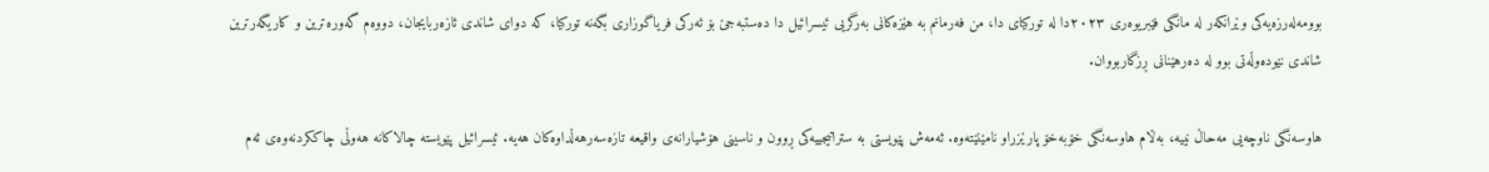بوومەلەرزەیەکی وێرانکەر لە مانگی فێبریوەری ٢٠٢٣دا لە تورکیای دا، من فەرمانم بە هێزەکانی بەرگریی ئیسرائیل دا دەستبەجێ بۆ ئەرکی فریاگوزاری بگەنە تورکیا، کە دوای شاندی ئازەربایجان، دووەم گەورەترین و کاریگەرترین شاندی نێودەوڵەتی بوو لە دەرهێنانی ڕزگاربووان.

هاوسەنگی ناوچەیی مەحاڵ نییە، بەڵام هاوسەنگی خۆبەخۆ پارێزراو نامێنێتەوە. ئەمەش پێویستی بە ستراتیجییەکی ڕوون و ناسینی هۆشیارانەی واقیعە تازەسەرهەڵداوەکان هەیە. ئیسرائیل پێویستە چالاکانە هەوڵی چاککردنەوەی ئەم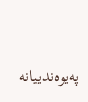پەیوەندییانە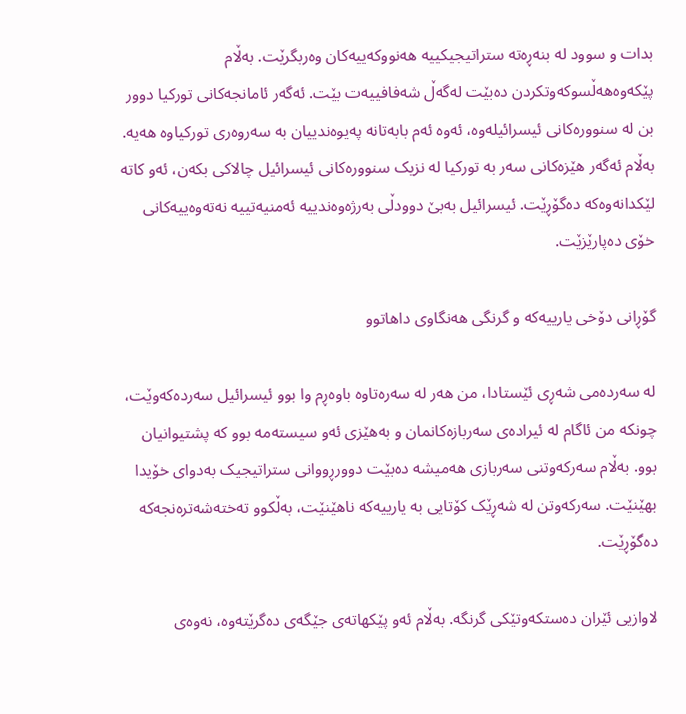بدات و سوود لە بنەڕەتە ستراتیجیکییە هەنووکەییەکان وەربگرێت. بەڵام پێکەوەهەڵسوکەوتکردن دەبێت لەگەڵ شەفافییەت بێت. ئەگەر ئامانجەکانی تورکیا دوور بن لە سنوورەکانی ئیسرائیلەوە، ئەوە ئەم بابەتانە پەیوەندییان بە سەروەری تورکیاوە هەیە. بەڵام ئەگەر هێزەکانی سەر بە تورکیا لە نزیک سنوورەکانی ئیسرائیل چالاکی بکەن، ئەو کاتە لێکدانەوەکە دەگۆڕێت. ئیسرائیل بەبێ دوودڵی بەرژەوەندییە ئەمنیەتییە نەتەوەییەکانی خۆی دەپارێزێت.

گۆڕانی دۆخی یارییەکە و گرنگی هەنگاوی داهاتوو

لە سەردەمی شەڕی ئێستادا، من هەر لە سەرەتاوە باوەڕم وا بوو ئیسرائیل سەردەکەوێت، چونکە من ئاگام لە ئیرادەی سەربازەکانمان و بەهێزی ئەو سیستەمە بوو کە پشتیوانیان بوو. بەڵام سەرکەوتنی سەربازی هەمیشە دەبێت دوورڕووانی ستراتیجیک بەدوای خۆیدا بهێنێت. سەرکەوتن لە شەڕێک کۆتایی بە یارییەکە ناهێنێت، بەڵکوو تەختەشەترەنجەکە دەگۆڕێت.

لاوازیی ئێران دەستکەوتێکی گرنگە. بەڵام ئەو پێکهاتەی جێگەی دەگرێتەوە، نەوەی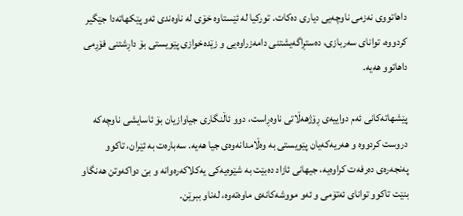داهاتووی نەزمی ناوچەیی دیاری دەکات. تورکیا لە ئێستاوە خۆی لە ناوەندی ئەو پێکهاتەدا جێگیر کردووە، توانای سەربازی، دەستڕاگەیشتنی دامەزراوەیی و زێدەخوازی پێویستی بۆ داڕشتنی فۆڕمی داهاتوو هەیە.

پێشهاتەکانی ئەم دواییەی ڕۆژهەڵاتی ناوەڕاست، دوو ئاڵنگاری جیاوازیان بۆ ئاسایشی ناوچەکە دروست کردووە و هەریەکەیان پێویستی بە وەڵامدانەوەی جیا هەیە. سەبارەت بە ئێران، تاکوو پەنجەرەی دەرفەت کراوەیە، جیهانی ئازاد دەبێت بە شێوەیەکی یەکلاکەرەوانە و بێ دواکەوتن هەنگاو بنێت تاکوو توانای ئەتۆمی و ئەو مووشەکانەی ماوەتەوە، لەناو ببرێن.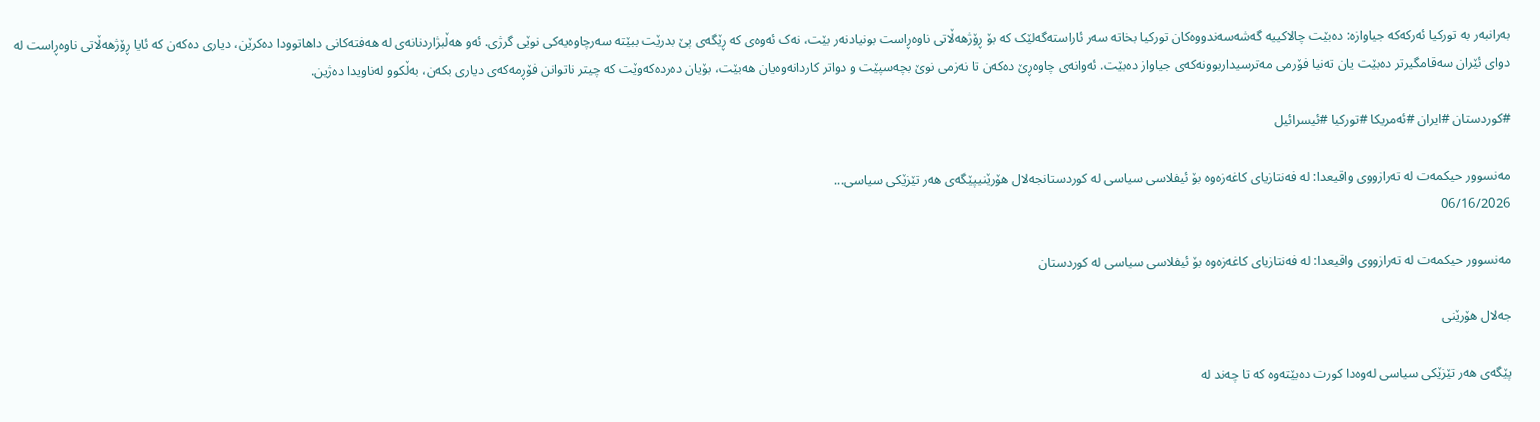بەرانبەر بە تورکیا ئەرکەکە جیاوازە: دەبێت چالاکییە گەشەسەندووەکان تورکیا بخاتە سەر ئاراستەگەلێک کە بۆ ڕۆژهەڵاتی ناوەڕاست بونیادنەر بێت، نەک ئەوەی کە ڕێگەی پێ بدرێت ببێتە سەرچاوەیەکی نوێی گرژی. ئەو هەڵبژاردنانەی لە هەفتەکانی داهاتوودا دەکرێن، دیاری دەکەن کە ئایا ڕۆژهەڵاتی ناوەڕاست لە دوای ئێران سەقامگیرتر دەبێت یان تەنیا فۆرمی مەترسیداربوونەکەی جیاواز دەبێت. ئەوانەی چاوەڕێ دەکەن تا نەزمی نوێ بچەسپێت و دواتر کاردانەوەیان هەبێت، بۆیان دەردەکەوێت کە چیتر ناتوانن فۆڕمەکەی دیاری بکەن، بەڵکوو لەناویدا دەژین.

#کوردستان #ایران #ئەمریکا #تورکیا #ئیسرائیل

مەنسوور حیکمەت لە تەرازووی واقیعدا: لە فەنتازیای کاغەزەوە بۆ ئیفلاسی سیاسی لە کوردستانجەلال هۆرێنیپێگەی هەر تێزێکی سیاسی...
06/16/2026

مەنسوور حیکمەت لە تەرازووی واقیعدا: لە فەنتازیای کاغەزەوە بۆ ئیفلاسی سیاسی لە کوردستان

جەلال هۆرێنی

پێگەی هەر تێزێکی سیاسی لەوەدا کورت دەبێتەوە کە تا چەند لە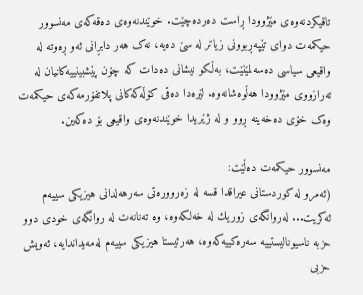تاقیکردنەوەی مێژوودا ڕاست دەردەچێت. خوێندنەوەی دەقەکەی مەنسوور حیکمەت دوای تێپەڕبوونی زیاتر لە سێ دەیە، نەک هەر دابڕانی ئەو ڕەوتە لە واقیعی سیاسی دەسەلمێنێت، بەڵکو نیشانی دەدات کە چۆن پێشبینییەکانیان لە تەرازووی مێژوودا هەڵوەشانەوە. لێرەدا دەقی کۆڵەکەکانی پلاتفۆرمەکەی حیکمەت وەک خۆی دەخەینە ڕوو و لە ژێریدا خوێندنەوەی واقیعی بۆ دەکەین.

مەنسوور حیکمەت دەڵێت:
(ئه‌مرو له‌ كوردستانى عيراقدا قسه‌ له‌ زه‌رووره‌تى سه‌رهه‌لدانى هيزيكى سييه‌م ئه‌كريت... له‌روانگه‌ى زوريك له‌ خه‌لكه‌وه‌، وه‌ ته‌نانه‌ت له‌ روانگه‌ى خودى دوو حزبه‌ ناسيوناليستييه‌ سه‌ره‌كييه‌كه‌وه‌، هه‌رئيستا هيزيكى سييه‌م له‌مه‌يداندايه‌، ئه‌ويش حزبى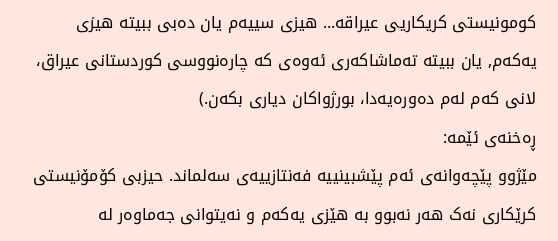كومونيستى كريكاريى عيراقه‌... هيزى سييه‌م يان ده‌بى ببيته‌ هيزى يه‌كه‌م, يان ببيته‌ ته‌ماشاكه‌رى ئه‌وه‌ى كه‌ چاره‌نووسى كوردستانى عيراق، لانى كه‌م له‌م ده‌وره‌يه‌دا، بورژواكان ديارى بكه‌ن.)
ڕەخنەی ئێمە:
مێژوو پێچەوانەی ئەم پێشبینییە فەنتازییەی سەلماند. حیزبی کۆمۆنیستی کرێکاری نەک هەر نەبوو بە هێزی یەکەم و نەیتوانی جەماوەر لە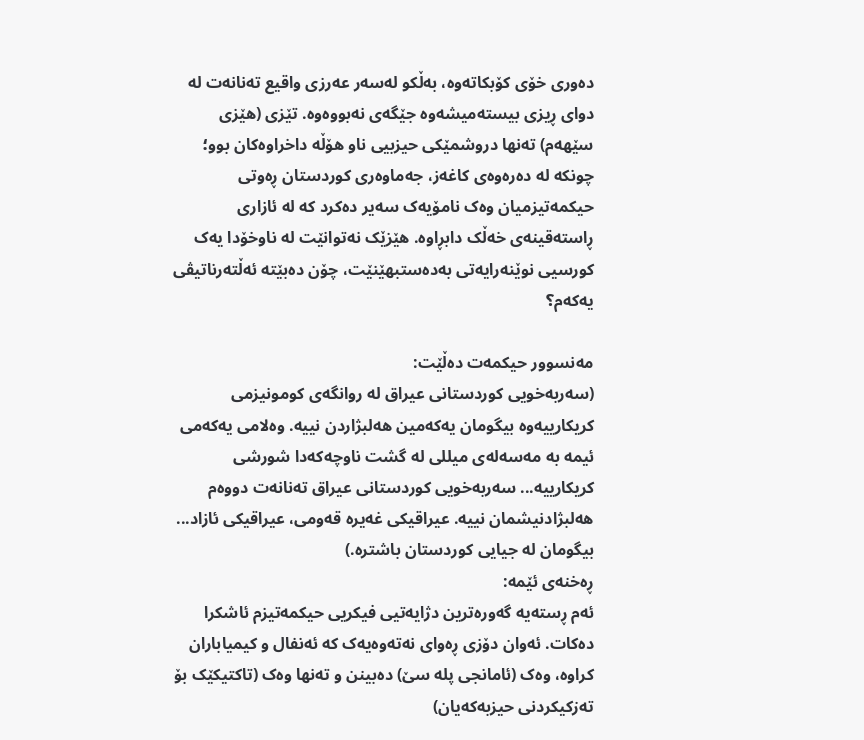دەوری خۆی کۆبکاتەوە، بەڵکو لەسەر عەرزی واقیع تەنانەت لە دوای ڕیزی بیستەمیشەوە جێگەی نەبووەوە. تێزی (هێزی سێهەم) تەنها دروشمێکی حیزبیی ناو هۆڵە داخراوەکان بوو؛ چونکە لە دەرەوەی کاغەز، جەماوەری کوردستان ڕەوتی حیکمەتیزمیان وەک نامۆیەک سەیر دەکرد کە لە ئازاری ڕاستەقینەی خەڵک دابڕاوە. هێزێک نەتوانێت لە ناوخۆدا یەک کورسیی نوێنەرایەتی بەدەستبهێنێت، چۆن دەبێتە ئەڵتەرناتیڤی یەکەم؟

مەنسوور حیکمەت دەڵێت:
(سه‌ربه‌خويى كوردستانى عيراق له‌ روانگه‌ى كومونيزمى كريكارييه‌وه‌ بيگومان يه‌كه‌مين هه‌لبژاردن نييه‌. وه‌لامى يه‌كه‌مى ئيمه‌ به‌ مه‌سه‌له‌ى ميللى له‌ گشت ناوچه‌كه‌دا شورشى كريكارييه‌... سه‌ربه‌خويى كوردستانى عيراق ته‌نانه‌ت دووه‌م هه‌لبژادنيشمان نييه‌. عيراقيكى غه‌يره‌ قه‌ومى، عيراقيكى ئازاد... بيگومان له‌ جيايى كوردستان باشتره‌.)
ڕەخنەی ئێمە:
ئەم ڕستەیە گەورەترین دژایەتیی فیکریی حیکمەتیزم ئاشکرا دەکات. ئەوان دۆزی ڕەوای نەتەوەیەک کە ئەنفال و کیمیاباران کراوە، وەک (ئامانجی پلە سێ) دەبینن و تەنها وەک (تاکتیکێک بۆ تەزکیکردنی حیزبەکەیان)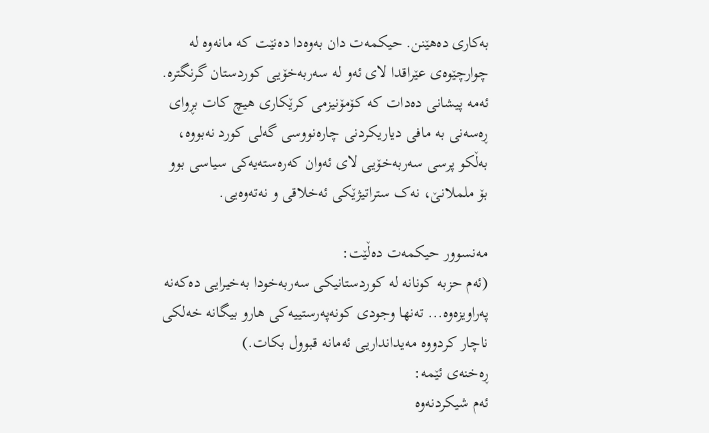بەکاری دەهێنن. حیکمەت دان بەوەدا دەنێت کە مانەوە لە چوارچێوەی عێراقدا لای ئەو لە سەربەخۆیی کوردستان گرنگترە. ئەمە پیشانی دەدات کە کۆمۆنیزمی کرێکاری هیچ کات بڕوای ڕەسەنی بە مافی دیاریکردنی چارەنووسی گەلی کورد نەبووە، بەڵکو پرسی سەربەخۆیی لای ئەوان کەرەستەیەکی سیاسی بوو بۆ ململانێ، نەک ستراتیژێکی ئەخلاقی و نەتەوەیی.

مەنسوور حیکمەت دەڵێت:
(ئه‌م حزبه‌ كونانه‌ له‌ كوردستانيكى سه‌ربه‌خودا به‌خيرايى ده‌كه‌نه‌ په‌راويزه‌وه‌... ته‌نها وجودى كونه‌په‌رستييه‌كى هارو بيگانه‌ خه‌لكى ناچار كردووه مه‌يدانداريى ئه‌مانه‌ قبوول بكات.)
ڕەخنەی ئێمە:
ئەم شیکردنەوە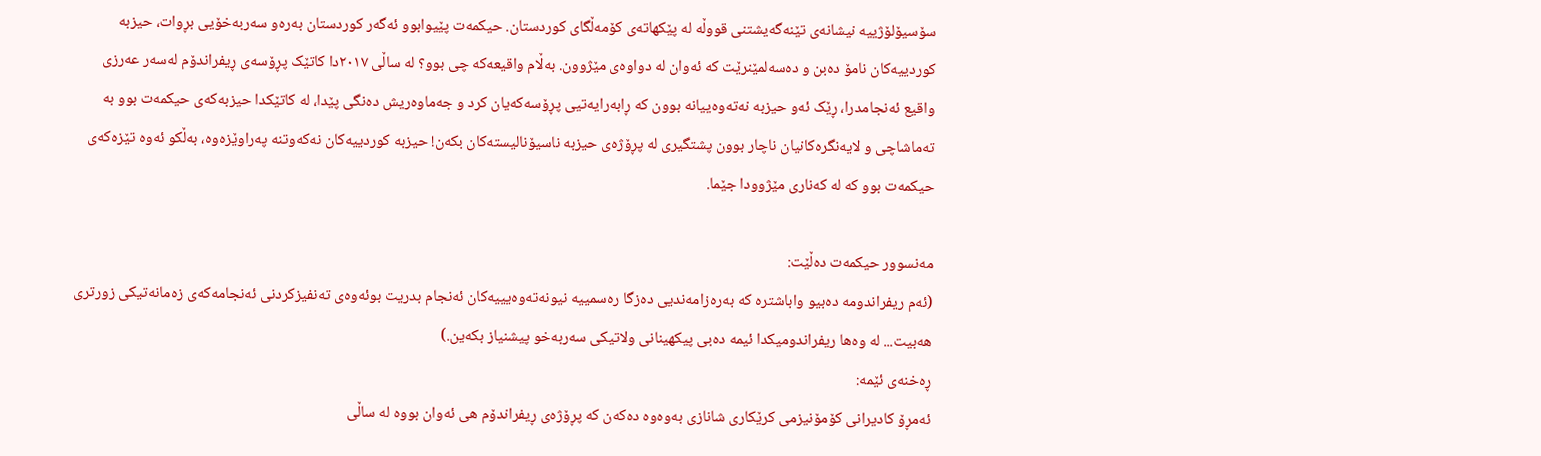سۆسیۆلۆژییە نیشانەی تێنەگەیشتنی قووڵە لە پێکهاتەی کۆمەڵگای کوردستان. حیکمەت پێیوابوو ئەگەر کوردستان بەرەو سەربەخۆیی بڕوات، حیزبە کوردییەکان نامۆ دەبن و دەسەلمێنرێت کە ئەوان لە دواوەی مێژوون. بەڵام واقیعەکە چی بوو؟ لە ساڵی ٢٠١٧دا کاتێک پڕۆسەی ڕیفراندۆم لەسەر عەرزی واقیع ئەنجامدرا، ڕێک ئەو حیزبە نەتەوەییانە بوون کە ڕابەرایەتیی پڕۆسەکەیان کرد و جەماوەریش دەنگی پێدا، لە کاتێکدا حیزبەکەی حیکمەت بوو بە تەماشاچی و لایەنگرەکانیان ناچار بوون پشتگیری لە پڕۆژەی حیزبە ناسیۆنالیستەکان بکەن! حیزبە کوردییەکان نەکەوتنە پەراوێزەوە، بەڵکو ئەوە تێزەکەی حیکمەت بوو کە لە کەناری مێژوودا جێما.

مەنسوور حیکمەت دەڵێت:
(ئه‌م ريفراندومه‌ ده‌بيو واباشتره‌ كه‌ به‌ره‌زامه‌نديى ده‌زگا ره‌سمييه‌ نيونه‌ته‌وه‌يييه‌كان ئه‌نجام بدريت بوئه‌وه‌ى ته‌نفيزكردنى ئه‌نجامه‌كه‌ى زه‌مانه‌تيكى زورترى هه‌بيت... له‌ وه‌ها ريفراندوميكدا ئيمه‌ ده‌بى پيكهينانى ولاتيكى سه‌ربه‌خو پيشنياز بكه‌ين.)
ڕەخنەی ئێمە:
ئەمڕۆ کادیرانی کۆمۆنیزمی کرێکاری شانازی بەوەوە دەکەن کە پڕۆژەی ڕیفراندۆم هی ئەوان بووە لە ساڵی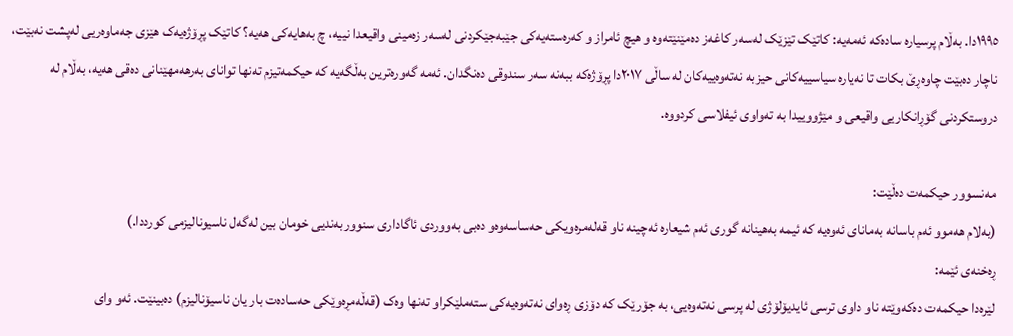١٩٩٥دا. بەڵام پرسیارە سادەکە ئەمەیە: کاتێک تێزێک لەسەر کاغەز دەمێنێتەوە و هیچ ئامراز و کەرەستەیەکی جێبەجێکردنی لەسەر زەمینی واقیعدا نییە، چ بەهایەکی هەیە؟ کاتێک پڕۆژەیەک هێزی جەماوەریی لەپشت نەبێت، ناچار دەبێت چاوەڕێ بکات تا نەیارە سیاسییەکانی حیزبە نەتەوەییەکان لە ساڵی ٢٠١٧دا پڕۆژەکە ببەنە سەر سندوقی دەنگدان. ئەمە گەورەترین بەڵگەیە کە حیکمەتیزم تەنها توانای بەرهەمهێنانی دەقی هەیە، بەڵام لە دروستکردنی گۆڕانکاریی واقیعی و مێژووییدا بە تەواوی ئیفلاسی کردووە.

مەنسوور حیکمەت دەڵێت:
(به‌لام هه‌موو ئه‌م باسانه‌ به‌ماناى ئه‌وه‌يه‌ كه‌ ئيمه‌ به‌هينانه‌ گورى ئه‌م شيعاره‌ ئه‌چينه‌ ناو قه‌له‌مره‌ويكى حه‌ساسه‌وه‌و ده‌بى به‌ووردى ئاگادارى سنووربه‌نديى خومان بين له‌گه‌ل ناسيوناليزمى كورددا.)
ڕەخنەی ئێمە:
لێرەدا حیکمەت دەکەوێتە ناو داوی ترسی ئایدیۆلۆژی لە پرسی نەتەوەیی، بە جۆرێک کە دۆزی ڕەوای نەتەوەیەکی ستەملێکراو تەنها وەک (قەڵەمڕەوێکی حەسادەت بار یان ناسیۆنالیزم) دەبینێت. ئەو وای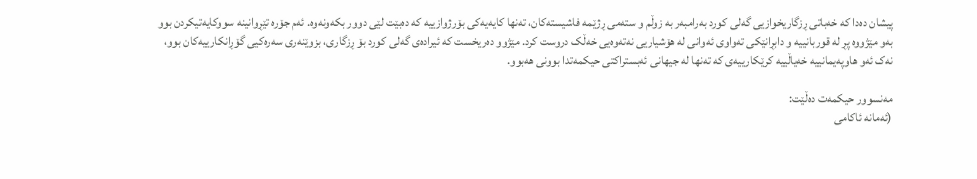پیشان دەدا کە خەباتی ڕزگاریخوازیی گەلی کورد بەرامبەر بە زوڵم و ستەمی ڕژێمە فاشیستەکان، تەنها کایەیەکی بۆرژوازییە کە دەبێت لێی دوور بکەونەوە. ئەم جۆرە تێڕوانینە سووکایەتیکردن بوو بەو مێژووە پڕ لە قوربانییە و دابڕانێکی تەواوی ئەوانی لە هۆشیاریی نەتەوەیی خەڵک دروست کرد. مێژوو دەریخست کە ئیرادەی گەلی کورد بۆ ڕزگاری، بزوێنەری سەرەکیی گۆڕانکارییەکان بوو، نەک ئەو هاوپەیمانییە خەیاڵییە کرێکارییەی کە تەنها لە جیهانی ئەبستراکتی حیکمەتدا بوونی هەبوو.

مەنسوور حیکمەت دەڵێت:
(ئه‌مانه‌ ئاكامى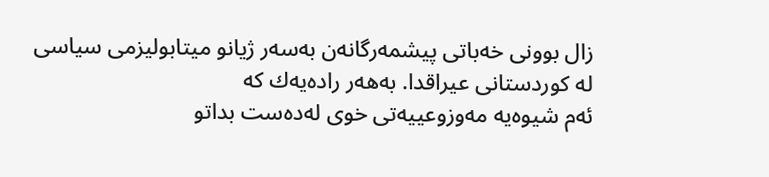زال بوونى خه‌باتى پيشمه‌رگانه‌ن به‌سه‌ر ژيانو ميتابوليزمى سياسى له‌ كوردستانى عيراقدا. به‌هه‌ر راده‌يه‌ك كه‌
ئه‌م شيوه‌يه‌ مه‌وزوعييه‌تى خوى له‌ده‌ست بداتو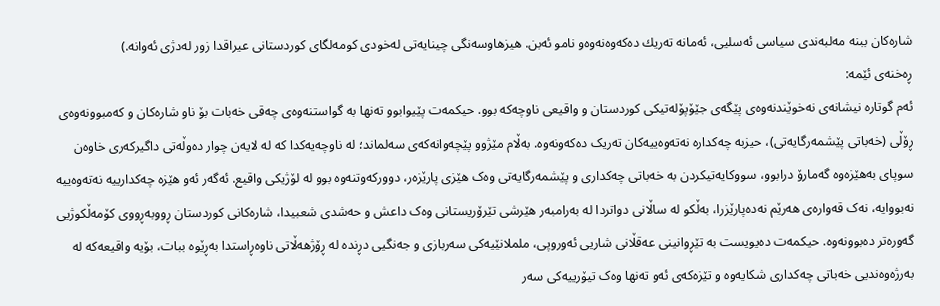شاره‌كان ببنه‌ مه‌لبه‌ندى سياسى ئه‌سليى، ئه‌مانه‌ ته‌ريك ده‌كه‌وه‌نه‌وه‌و نامو ئه‌بن. هيزهاوسه‌نگى چينايه‌تى له‌خودى كومه‌لگاى كوردستانى عيراقدا زور له‌دژى ئه‌وانه‌.)
ڕەخنەی ئێمە:
ئەم گوتارە نیشانەی نەخوێندنەوەی پێگەی جێۆپۆلەتیکی کوردستان و واقیعی ناوچەکە بوو. حیکمەت پێیوابوو تەنها بە گواستنەوەی چەقی خەبات بۆ ناو شارەکان و کەمبوونەوەی ڕۆڵی (خەباتی پێشمەرگایەتی)، حیزبە چەکدارە نەتەوەییەکان تەریک دەکەونەوە. بەڵام مێژوو پێچەوانەکەی سەلماند؛ لە ناوچەیەکدا کە لە لایەن چوار دەوڵەتی داگیرکەری خاوەن سوپای بەهێزەوە گەمارۆ درابوو، سووکایەتیکردن بە خەباتی چەکداری و پێشمەرگایەتی وەک هێزی پارێزەر، دوورکەوتنەوە بوو لە لۆژیکی واقیع. ئەگەر ئەو هێزە چەکدارییە نەتەوەییە نەبووایە، نەک قەوارەی هەرێم نەدەپارێزرا، بەڵکو لە ساڵانی دواتردا لە بەرامبەر هێرشی تێرۆریستانی وەک داعش و حەشدی شعبیدا، شارەکانی کوردستان ڕووبەڕووی کۆمەڵکوژیی گەورەتر دەبوونەوە. حیکمەت دەیویست بە تێڕوانینی عەقڵانی شاریی ئەوروپی، ململانێیەکی سەربازی و جەنگیی دڕندە لە ڕۆژهەڵاتی ناوەڕاستدا بەڕێوە ببات، بۆیە واقیعەکە لە بەرژەوەندیی خەباتی چەکداری شکایەوە و تێزەکەی ئەو تەنها وەک تیۆرییەکی سەر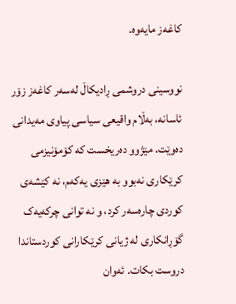کاغەز مایەوە.

نووسینی دروشمی ڕادیکاڵ لەسەر کاغەز زۆر ئاسانە، بەڵام واقیعی سیاسی پیاوی مەیدانی دەوێت. مێژوو دەریخست کە کۆمۆنیزمی کرێکاری نەبوو بە هێزی یەکەم، نە کێشەی کوردی چارەسەر کرد، و نە توانی چرکەیەک گۆڕانکاری لە ژیانی کرێکارانی کوردستاندا دروست بکات. ئەوان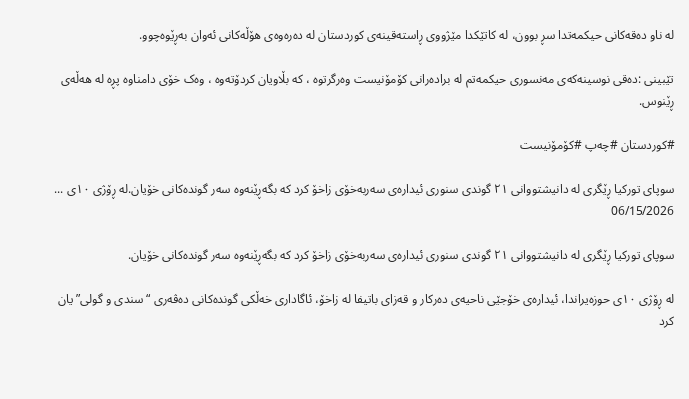لە ناو دەقەکانی حیکمەتدا سڕ بوون، لە کاتێکدا مێژووی ڕاستەقینەی کوردستان لە دەرەوەی هۆڵەکانی ئەوان بەڕێوەچوو.

تێبینی :دەقی نوسینەکەی مەنسوری حیکمەتم لە برادەرانی کۆمۆنیست وەرگرتوە ، کە بڵاویان کردۆتەوە ، وەک خۆی دامناوە پڕە لە هەڵەی ڕێنوس.

#کوردستان #چەپ #کۆمۆنیست

سوپای تورکیا ڕێگری لە دانیشتووانی ٢١ گوندی سنوری ئیدارەی سەربەخۆی زاخۆ کرد کە بگەڕێنەوە سەر گوندەکانی خۆیان.لە ڕۆژی ١٠ی ...
06/15/2026

سوپای تورکیا ڕێگری لە دانیشتووانی ٢١ گوندی سنوری ئیدارەی سەربەخۆی زاخۆ کرد کە بگەڕێنەوە سەر گوندەکانی خۆیان.

لە ڕۆژی ١٠ی حوزەیراندا، ئیدارەی خۆجێی ناحیەی دەرکار و قەزای باتیفا لە زاخۆ، ئاگاداری خەڵکی گوندەکانی دەڤەری “سندی و گولی”یان کرد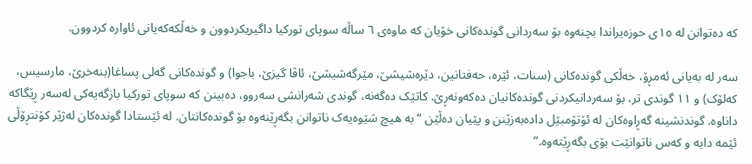کە دەتوانن لە ١٥ی حوزەیراندا بچنەوە بۆ سەردانی گوندەکانی خۆیان کە ماوەی ٦ ساڵە سوپای تورکیا داگیریکردوون و خەڵکەکەیانی ئاوارە کردوون.

سەر لە بەیانی ئەمڕۆ، خەڵکی گوندەکانی (سنات، ئێرە، حەفتانین، دێرەشیشێ، مێرگەشیشێ، ئاڤا گیزێ، باجوا) و گوندەکانی گەلی پساغا(بنەخرێ، مارسیس، کەلۆک) و ١١ گوندی تر، بۆ سەردانیکردنی گوندەکانیان دەکەونەڕێ. کاتێک دەگەنە، گوندی شەرانشی سەروو، دەبینن کە سوپای تورکیا بازگەیەکی لەسەر ڕێگاکە داناوە. گوندنشینە گەڕاوەکان لە ئۆتۆمبێل دادەبەزێنن و پێیان دەڵێن “بە هیچ شێوەیەک ناتوانن بگەڕێنەوە بۆ گوندەکانتان. لە ئێستادا گوندەکان لەژێر کۆنتڕۆڵی ئێمە دایە و کەس ناتوانێت بۆی بگەڕێتەوە.”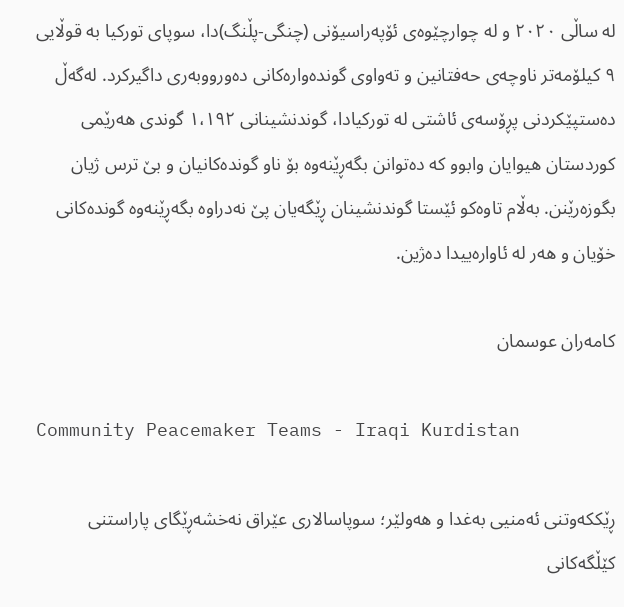لە ساڵی ٢٠٢٠ و لە چوارچێوەی ئۆپەراسیۆنی (چنگی-پڵنگ)دا، سوپای تورکیا بە قوڵایی ٩ کیلۆمەتر ناوچەی حەفتانین و تەواوی گوندەوارەکانی دەورووبەری داگیرکرد. لەگەڵ دەستپێکردنی پڕۆسەی ئاشتی لە تورکیادا، گوندنشینانی ١،١٩٢ گوندی هەرێمی کوردستان هیوایان وابوو کە دەتوانن بگەڕێنەوە بۆ ناو گوندەکانیان و بێ ترس ژیان بگوزەرێنن. بەڵام تاوەکو ئێستا گوندنشینان ڕێگەیان پێ نەدراوە بگەڕێنەوە گوندەکانی خۆیان و هەر لە ئاوارەییدا دەژین.

کامەران عوسمان

Community Peacemaker Teams - Iraqi Kurdistan

ڕێککەوتنی ئەمنیی بەغدا و هەولێر؛ سوپاسالاری عێراق نەخشەڕێگای پاراستنی کێڵگەکانی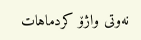نەوتی واژۆ کردماهات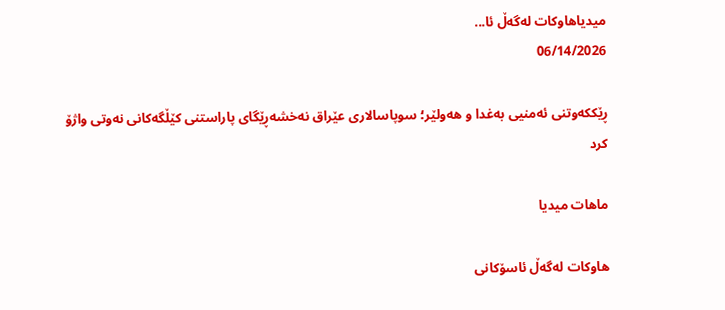میدیاهاوکات لەگەڵ ئا...
06/14/2026

ڕێککەوتنی ئەمنیی بەغدا و هەولێر؛ سوپاسالاری عێراق نەخشەڕێگای پاراستنی کێڵگەکانی نەوتی واژۆ کرد

ماهات میدیا

هاوکات لەگەڵ ئاسۆکانی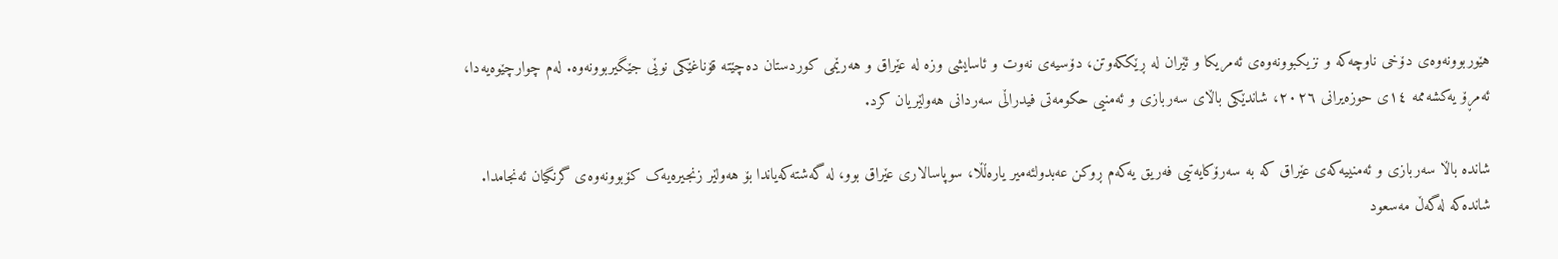هێوربوونەوەی دۆخی ناوچەکە و نزیکبوونەوەی ئەمریکا و ئێران لە ڕێککەوتن، دۆسیەی نەوت و ئاسایشی وزە لە عێراق و هەرێمی کوردستان دەچێتە قۆناغێکی نوێی جێگیربوونەوە. لەم چوارچێوەیەدا، ئەمڕۆ یەکشەممە ١٤ی حوزەیرانی ٢٠٢٦، شاندێکی باڵای سەربازی و ئەمنیی حکومەتی فیدراڵی سەردانی هەولێریان کرد.

شاندە باڵا سەربازی و ئەمنییەکەی عێراق کە بە سەرۆکایەتیی فەریق یەکەم ڕوکن عەبدولئەمیر یارەڵڵا، سوپاسالاری عێراق بوو، لە گەشتەکەیاندا بۆ هەولێر زنجیرەیەک کۆبوونەوەی گرنگیان ئەنجامدا. شاندەکە لەگەڵ مەسعود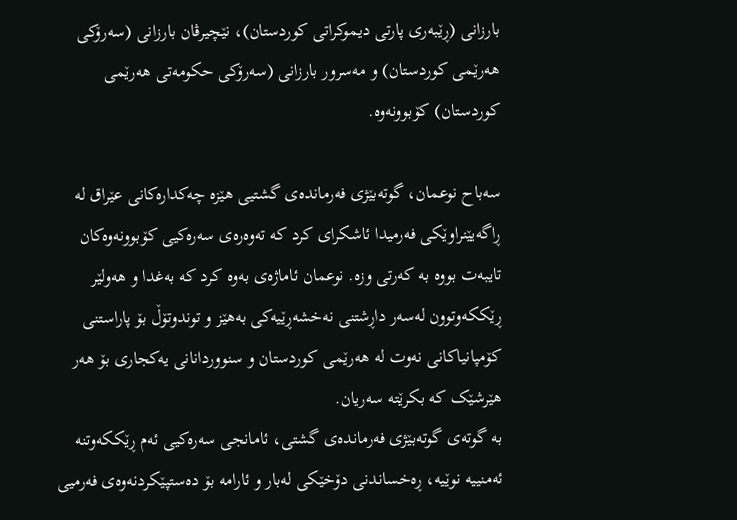بارزانی (ڕێبەری پارتی دیموکراتی کوردستان)، نێچیرڤان بارزانی (سەرۆکی هەرێمی کوردستان) و مەسرور بارزانی (سەرۆکی حکومەتی هەرێمی کوردستان) کۆبوونەوە.

سەباح نوعمان، گوتەبێژی فەرماندەی گشتیی هێزە چەکدارەکانی عێراق لە ڕاگەیێنراوێکی فەرمیدا ئاشکرای کرد کە تەوەرەی سەرەکیی کۆبوونەوەکان تایبەت بووە بە کەرتی وزە. نوعمان ئاماژەی بەوە کرد کە بەغدا و هەولێر ڕێککەوتوون لەسەر داڕشتنی نەخشەڕێیەکی بەهێز و توندوتۆڵ بۆ پاراستنی کۆمپانیاکانی نەوت لە هەرێمی کوردستان و سنووردانانی یەکجاری بۆ هەر هێرشێک کە بکرێتە سەریان.
بە گوتەی گوتەبێژی فەرماندەی گشتی، ئامانجی سەرەکیی ئەم ڕێککەوتنە ئەمنییە نوێیە، ڕەخساندنی دۆخێکی لەبار و ئارامە بۆ دەستپێکردنەوەی فەرمیی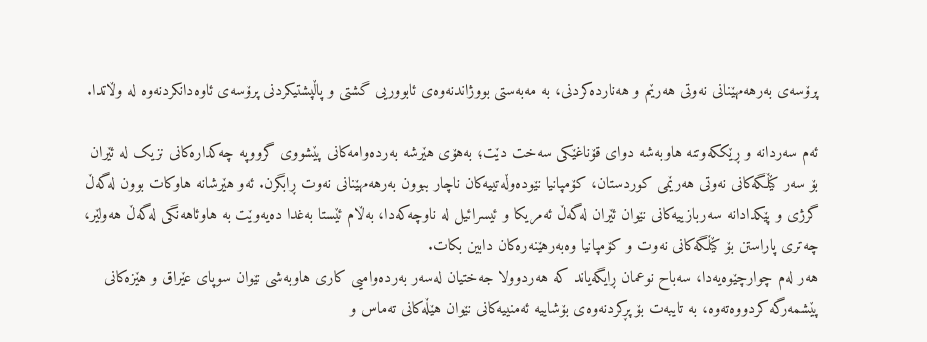پرۆسەی بەرهەمهێنانی نەوتی هەرێم و هەناردەکردنی، بە مەبەستی بووژاندنەوەی ئابووریی گشتی و پاڵپشتیکردنی پرۆسەی ئاوەدانکردنەوە لە وڵاتدا.

ئەم سەردانە و ڕێککەوتنە هاوبەشە دوای قۆناغێکی سەخت دێت؛ بەهۆی هێرشە بەردەوامەکانی پێشووی گرووپە چەکدارەکانی نزیک لە ئێران بۆ سەر کێڵگەکانی نەوتی هەرێمی کوردستان، کۆمپانیا نێودەوڵەتییەکان ناچار ببوون بەرهەمهێنانی نەوت ڕابگرن. ئەو هێرشانە هاوکات بوون لەگەڵ گرژی و پێکدادانە سەربازییەکانی نێوان ئێران لەگەڵ ئەمریکا و ئیسرائیل لە ناوچەکەدا، بەڵام ئێستا بەغدا دەیەوێت بە هاوئاهەنگی لەگەڵ هەولێر، چەتری پاراستن بۆ کێڵگەکانی نەوت و کۆمپانیا وەبەرهێنەرەکان دابین بکات.
هەر لەم چوارچێوەیەدا، سەباح نوعمان ڕایگەیاند کە هەردوولا جەختیان لەسەر بەردەوامیی کاری هاوبەشی نێوان سوپای عێراق و هێزەکانی پێشمەرگە کردووەتەوە، بە تایبەت بۆ پڕکردنەوەی بۆشاییە ئەمنییەکانی نێوان هێڵەکانی تەماس و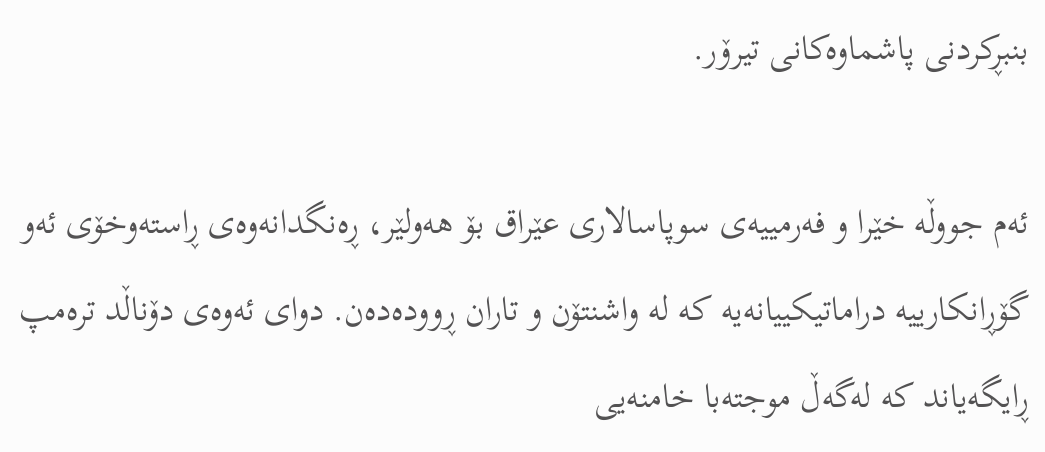بنبڕکردنی پاشماوەکانی تیرۆر.

ئەم جووڵە خێرا و فەرمییەی سوپاسالاری عێراق بۆ هەولێر، ڕەنگدانەوەی ڕاستەوخۆی ئەو گۆڕانکارییە دراماتیکییانەیە کە لە واشنتۆن و تاران ڕوودەدەن. دوای ئەوەی دۆناڵد ترەمپ ڕایگەیاند کە لەگەڵ موجتەبا خامنەیی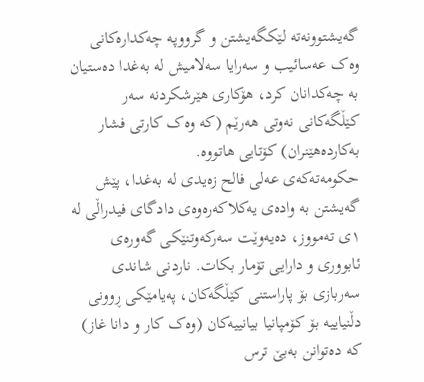گەیشتوونەتە لێکگەیشتن و گرووپە چەکدارەکانی وەک عەسائیب و سەرایا سەلامیش لە بەغدا دەستیان بە چەکدانان کرد، هۆکاری هێرشکردنە سەر کێڵگەکانی نەوتی هەرێم (کە وەک کارتی فشار بەکاردەهێنران) کۆتایی هاتووە.
حکومەتەکەی عەلی فالح زەیدی لە بەغدا، پێش گەیشتن بە وادەی یەکلاکەرەوەی دادگای فیدراڵی لە ١ی تەمووز، دەیەوێت سەرکەوتنێکی گەورەی ئابووری و دارایی تۆمار بکات. ناردنی شاندی سەربازی بۆ پاراستنی کێڵگەکان، پەیامێکی ڕوونی دڵنیاییە بۆ کۆمپانیا بیانییەکان (وەک کار و دانا غاز) کە دەتوانن بەبێ ترس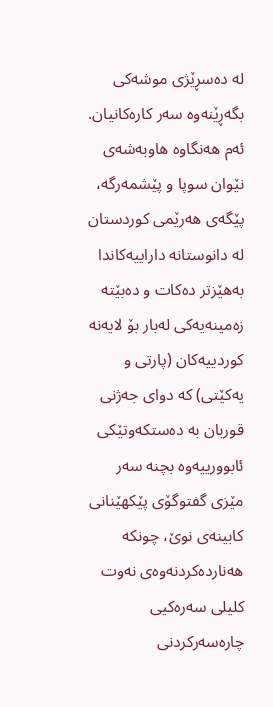لە دەسڕێژی موشەکی بگەڕێنەوە سەر کارەکانیان.
ئەم هەنگاوە هاوبەشەی نێوان سوپا و پێشمەرگە، پێگەی هەرێمی کوردستان لە دانوستانە داراییەکاندا بەهێزتر دەکات و دەبێتە زەمینەیەکی لەبار بۆ لایەنە کوردییەکان (پارتی و یەکێتی) کە دوای جەژنی قوربان بە دەستکەوتێکی ئابوورییەوە بچنە سەر مێزی گفتوگۆی پێکهێنانی کابینەی نوێ، چونکە هەناردەکردنەوەی نەوت کلیلی سەرەکیی چارەسەرکردنی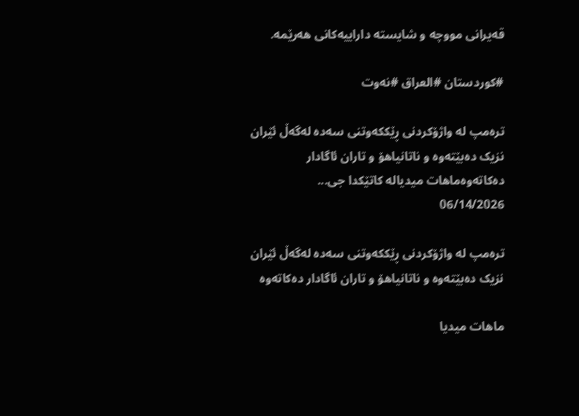قەیرانی مووچە و شایستە داراییەکانی هەرێمە.

#کوردستان #العراق #نەوت

ترەمپ لە واژۆکردنی ڕێککەوتنی سەدە لەگەڵ ئێران نزیک دەبێتەوە و ناتانیاهۆ و تاران ئاگادار دەکاتەوەماهات میدیالە کاتێکدا جی...
06/14/2026

ترەمپ لە واژۆکردنی ڕێککەوتنی سەدە لەگەڵ ئێران نزیک دەبێتەوە و ناتانیاهۆ و تاران ئاگادار دەکاتەوە

ماهات میدیا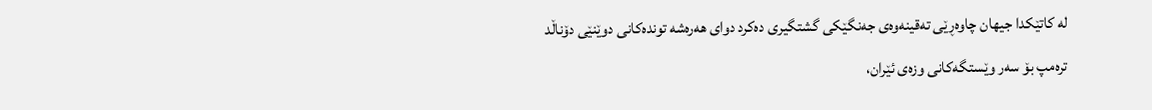لە کاتێکدا جیهان چاوەڕێی تەقینەوەی جەنگێکی گشتگیری دەکرد دوای هەرەشە توندەکانی دوێنێی دۆناڵد ترەمپ بۆ سەر وێستگەکانی وزەی ئێران،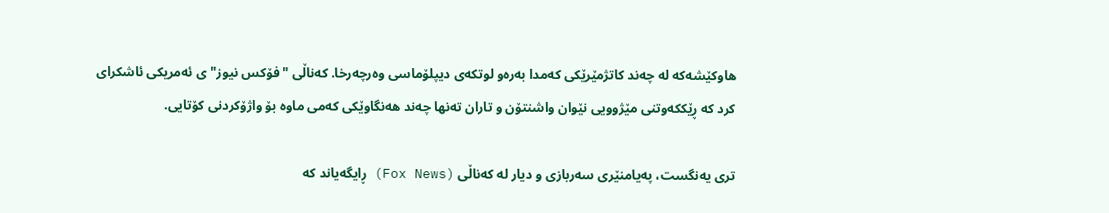هاوکێشەکە لە چەند کاتژمێرێکی کەمدا بەرەو لوتکەی دیپلۆماسی وەرچەرخا. کەناڵی "فۆکس نیوز"ی ئەمریکی ئاشکرای کرد کە ڕێککەوتنی مێژوویی نێوان واشنتۆن و تاران تەنها چەند هەنگاوێکی کەمی ماوە بۆ واژۆکردنی کۆتایی.

تری یەنگست، پەیامنێری سەربازی و دیار لە کەناڵی (Fox News) ڕایگەیاند کە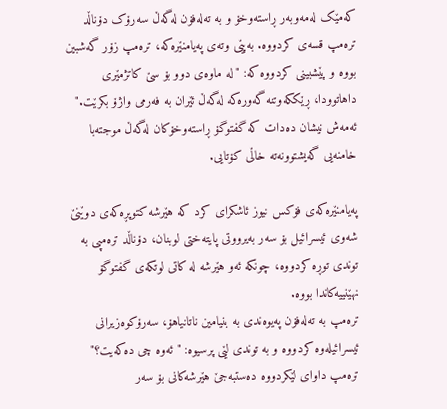کەمێک لەمەوبەر ڕاستەوخۆ و بە تەلەفۆن لەگەڵ سەرۆک دۆناڵد ترەمپ قسەی کردووە. بەپێی وتەی پەیامنێرەکە، ترەمپ زۆر گەشبین بووە و پێشبینی کردووە کە: "لە ماوەی دوو بۆ سێ کاتژمێری داهاتوودا، ڕێککەوتنە گەورەکە لەگەڵ ئێران بە فەرمی واژۆ بکرێت." ئەمەش نیشان دەدات کە گفتوگۆ ڕاستەوخۆکان لەگەڵ موجتەبا خامنەیی گەیشتوونەتە خاڵی کۆتایی.

پەیامنێرەکەی فۆکس نیوز ئاشکرای کرد کە هێرشە کتوپڕەکەی دوێنێ شەوی ئیسرائیل بۆ سەر بەیرووتی پایتەختی لوبنان، دۆناڵد ترەمپی بە توندی توڕە کردووە، چونکە ئەو هێرشە لە کاتی لوتکەی گفتوگۆ نهێنییەکاندا بووە.
ترەمپ بە تەلەفۆن پەیوەندی بە بنیامین ناتانیاهۆ، سەرۆکوەزیرانی ئیسرائیلەوە کردووە و بە توندی لێی پرسیوە: "ئەوە چی دەکەیت؟" ترەمپ داوای لێکردووە دەستبەجێ هێرشەکانی بۆ سەر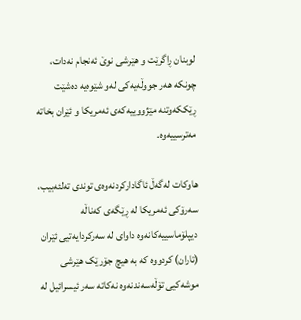لوبنان ڕاگرێت و هێرشی نوێ ئەنجام نەدات، چونکە هەر جووڵەیەکی لەو شێوەیە دەشێت ڕێککەوتنە مێژووییەکەی ئەمریکا و ئێران بخاتە مەترسییەوە.

هاوکات لەگەڵ ئاگادارکردنەوەی توندی تەلئەبیب، سەرۆکی ئەمریکا لە ڕێگەی کەناڵە دیپلۆماسییەکانەوە داوای لە سەرکردایەتیی ئێران (تاران) کردووە کە بە هیچ جۆرێک هێرشی موشەکیی تۆڵەسەندنەوە نەکاتە سەر ئیسرائیل لە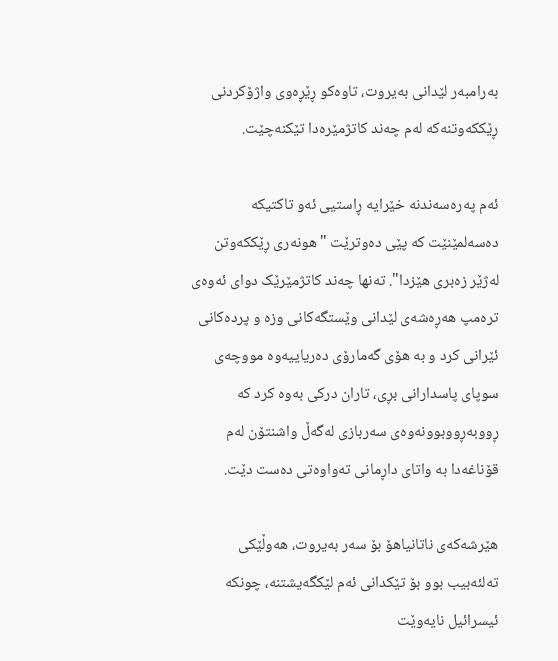بەرامبەر لێدانی بەیروت، تاوەکو ڕێڕەوی واژۆکردنی ڕێککەوتنەکە لەم چەند کاتژمێرەدا تێکنەچێت.

ئەم پەرەسەندنە خێرایە ڕاستیی ئەو تاکتیکە دەسەلمێنێت کە پێی دەوترێت "هونەری ڕێککەوتن لەژێر زەبری هێزدا". تەنها چەند کاتژمێرێک دوای ئەوەی ترەمپ هەڕەشەی لێدانی وێستگەکانی وزە و پردەکانی ئێرانی کرد و بە هۆی گەمارۆی دەریاییەوە مووچەی سوپای پاسدارانی بڕی، تاران درکی بەوە کرد کە ڕووبەڕووبوونەوەی سەربازی لەگەڵ واشنتۆن لەم قۆناغەدا بە واتای داڕمانی تەواوەتی دەست دێت.

هێرشەکەی ناتانیاهۆ بۆ سەر بەیروت، هەوڵێکی تەلئەبیب بوو بۆ تێکدانی ئەم لێکگەیشتنە، چونکە ئیسرائیل نایەوێت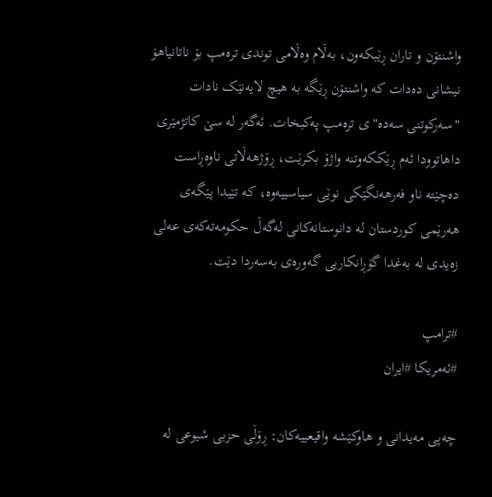واشنتۆن و تاران ڕێبکەون، بەڵام وەڵامی توندی ترەمپ بۆ ناتانیاهۆ نیشانی دەدات کە واشنتۆن ڕێگە بە هیچ لایەنێک نادات "سەرکوتنی سەدە"ی ترەمپ پەکبخات. ئەگەر لە سێ کاتژمێری داهاتوودا ئەم ڕێککەوتنە واژۆ بکرێت، ڕۆژهەڵاتی ناوەڕاست دەچێتە ناو فەرهەنگێکی نوێی سیاسییەوە، کە تێیدا پێگەی هەرێمی کوردستان لە دانوستانەکانی لەگەڵ حکومەتەکەی عەلی زەیدی لە بەغدا گۆڕانکاریی گەورەی بەسەردا دێت.

#ترامپ
#ئەمریکا #ایران

چەپی مەیدانی و هاوکێشە واقیعییەکان: ڕۆڵی حزبی شیوعی لە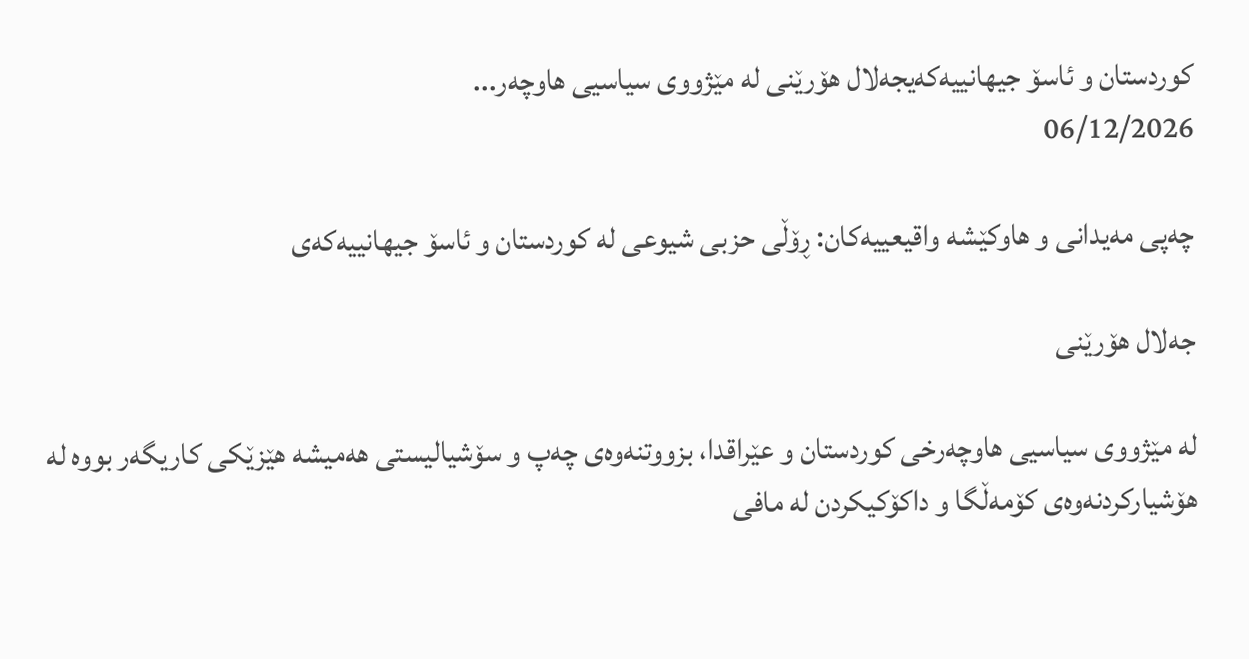کوردستان و ئاسۆ جیهانییەکەیجەلال هۆرێنی له‌ مێژووی سیاسیی هاوچه‌ر...
06/12/2026

چەپی مەیدانی و هاوکێشە واقیعییەکان: ڕۆڵی حزبی شیوعی لە کوردستان و ئاسۆ جیهانییەکەی

جەلال هۆرێنی

له‌ مێژووی سیاسیی هاوچه‌رخی كوردستان و عێراقدا، بزووتنه‌وه‌ی چه‌پ و سۆشیالیستی هه‌میشه‌ هێزێكی كاریگه‌ر بووه‌ له‌ هۆشیاركردنه‌وه‌ی كۆمه‌ڵگا و داكۆكیكردن له‌ مافی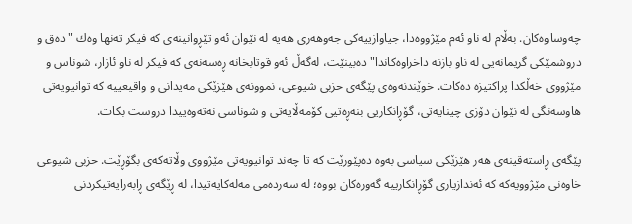چه‌وساوه‌كان. به‌ڵام له‌ ناو ئه‌م مێژووه‌دا، جیاوازییه‌كی جه‌وهه‌ری هه‌یه‌ له‌ نێوان ئه‌و تێڕوانینه‌ی كه‌ فیکر ته‌نها وه‌ك "ده‌ق و دروشمێكی گریمانه‌یی لە ناو بازنه‌ داخراوه‌كاندا" ده‌بینێت، لەگەڵ ئەو قوتابخانە ڕەسەنەی کە فیکر لە ناو ئازار، شوناس و مێژووی خەڵکدا پراكتیزه‌ ده‌كات. خوێندنه‌وه‌ی پێگه‌ی حزبی شیوعی، نموونه‌ی هێزێكی مه‌یدانی و واقیعییه‌ كه‌ توانیویه‌تی هاوسه‌نگی له‌ نێوان دۆزی چینایه‌تی، گۆڕانکاریی بنەڕەتیی کۆمەڵایەتی و شوناسی نه‌ته‌وه‌ییدا دروست بكات.

پێگەی ڕاستەقینەی هەر هێزێکی سیاسی بەوە دەپێورێت کە تا چەند توانیویەتی مێژووی وڵاتەکەی بگۆڕێت. حزبی شیوعی خاوەنی مێژوویەکە کە ئەندازیاری گۆڕانکارییە گەورەکان بووە؛ لە سەردەمی مەلەکایەتیدا، لە ڕێگەی ڕابەرایەتیکردنی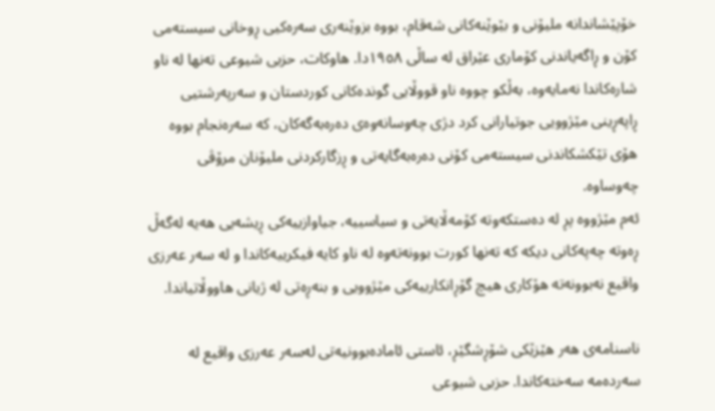خۆپێشاندانە ملیۆنی و بێوێنەکانی شەقام، بووە بزوێنەری سەرەکیی ڕوخانی سیستەمی کۆن و ڕاگەیاندنی کۆماری عێراق لە ساڵی ١٩٥٨دا. هاوکات، حزبی شیوعی تەنها لە ناو شارەکاندا نەمایەوە، بەڵکو چووە ناو قووڵایی گوندەکانی کوردستان و سەرپەرشتیی ڕاپەڕینی مێژوویی جوتیارانی کرد دژی چەوسانەوەی دەرەبەگەکان، کە سەرەنجام بووە هۆی تێکشکاندنی سیستەمی کۆنی دەرەبەگایەتی و ڕزگارکردنی ملیۆنان مرۆڤی چەوساوە.
ئەم مێژووە پڕ لە دەستکەوتە کۆمەڵایەتی و سیاسییە، جیاوازییەکی ڕیشەیی هەیە لەگەڵ ڕەوتە چەپەکانی دیکە کە تەنها کورت بوونەتەوە لە ناو کایە فیکرییەکاندا و لە سەر عەرزی واقیع نەبوونەتە هۆکاری هیچ گۆڕانکارییەکی مێژوویی و بنەڕەتی لە ژیانی هاووڵاتیاندا.

ناسنامه‌ی هه‌ر هێزێكی شۆڕشگێڕ، ئاستی ئاماده‌بوونیه‌تی لەسه‌ر عه‌رزی واقیع له‌ سه‌رده‌مه‌ سه‌خته‌کاندا. حزبی شیوعی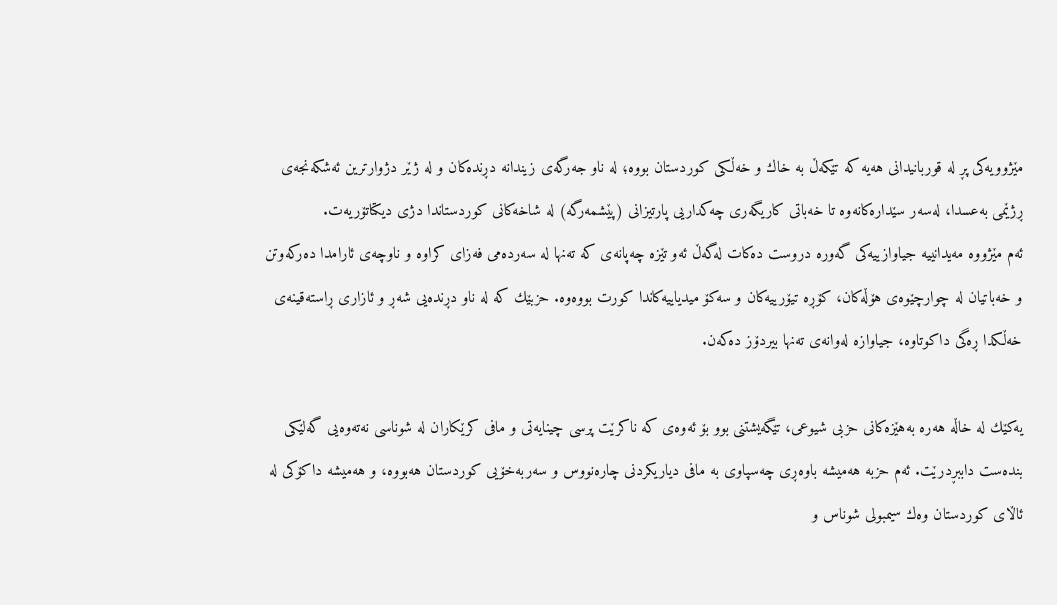مێژوویه‌كی پڕ له‌ قوربانیدانی هه‌یه‌ كه‌ تێكه‌ڵ به‌ خاك و خه‌ڵكی كوردستان بووه‌؛ له‌ ناو جه‌رگه‌ی زیندانه‌ دڕنده‌كان و لە ژێر دژوارترین ئەشکەنجەی ڕژێمی بەعسدا، لەسەر سێداره‌كانه‌وه‌ تا خه‌باتی كاریگه‌ری چه‌كداریی پارتیزانی (پێشمەرگە) له‌ شاخه‌كانی كوردستاندا دژی دیکتاتۆریەت.
ئه‌م مێژووه‌ مه‌یدانییه‌ جیاوازییه‌كی گه‌ورە دروست ده‌كات لەگەڵ ئه‌و تێزه‌ چه‌پانه‌ی كه‌ ته‌نها له‌ سه‌رده‌می فه‌زای كراوه‌ و ناوچه‌ی ئارامدا ده‌ركه‌وتن و خه‌باتیان له‌ چوارچێوه‌ی هۆڵه‌كان، كۆڕه‌ تیۆرییه‌كان و سه‌كۆ میدیاییه‌كاندا كورت بووه‌وه‌. حزبێك كه‌ له‌ ناو دڕنده‌یی شه‌ڕ و ئازاری ڕاستەقینەی خەڵکدا ڕەگی داکوتاوە، جیاوازە لەوانەی تەنها بیردۆز دەکەن.

یه‌كێك له‌ خاڵه‌ هه‌ره‌ به‌هێزه‌كانی حزبی شیوعی، تێگه‌یشتنی بوو بۆ ئه‌وه‌ی كه‌ ناكرێت پرسی چینایه‌تی و مافی كرێكاران له‌ شوناسی نه‌ته‌وه‌یی گه‌لێكی بنده‌ست داببڕدرێت. ئه‌م حزبه‌ هه‌میشه‌ باوه‌ڕی چه‌سپاوی به‌ مافی دیاریکردنی چارەنووس و سه‌ربه‌خۆیی كوردستان هه‌بووه‌، و هه‌میشه‌ داكۆكی له‌ ئاڵای كوردستان وه‌ك سیمبولی شوناس و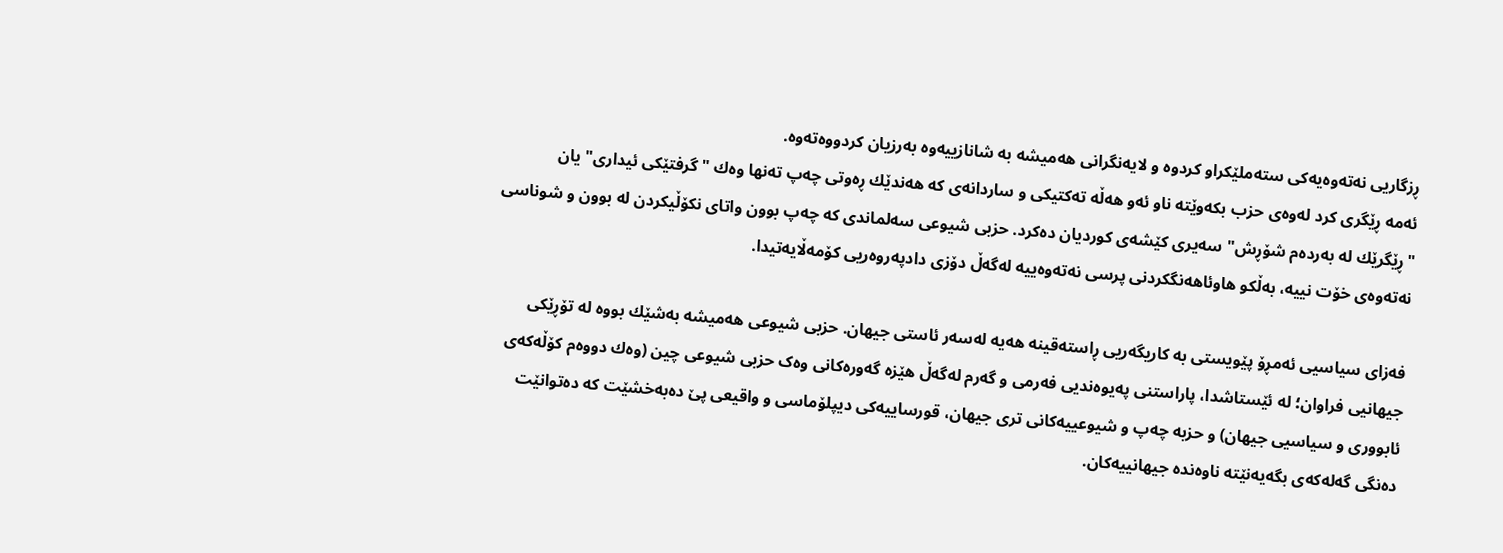ڕزگاریی نه‌ته‌وه‌یه‌كی سته‌ملێكراو كردوه‌ و لایەنگرانی هەمیشە بە شانازییەوە بەرزیان کردووەتەوە.
ئه‌مه‌ ڕێگری كرد له‌وه‌ی حزب بكه‌وێته‌ ناو ئه‌و هه‌ڵه‌ ته‌كتیکی و ساردانه‌ی كه‌ هه‌ندێك ڕه‌وتی چه‌پ ته‌نها وه‌ك "گرفتێكی ئیداری" یان "ڕێگرێك له‌ به‌رده‌م شۆڕش" سه‌یری كێشه‌ی كوردیان ده‌كرد. حزبی شیوعی سه‌لماندی كه‌ چه‌پ بوون واتای نكۆڵیكردن له‌ بوون و شوناسی نه‌ته‌وه‌ی خۆت نییه‌، به‌ڵکو هاوئاهەنگکردنی پرسی نەتەوەییە لەگەڵ دۆزی دادپەروەریی کۆمەڵایەتیدا.

فه‌زای سیاسیی ئه‌مڕۆ پێویستی به‌ كاریگه‌ریی ڕاسته‌قینه‌ هه‌یه‌ له‌سه‌ر ئاستی جیهان. حزبی شیوعی هه‌میشه‌ به‌شێك بووه‌ له‌ تۆڕێكی جیهانیی فراوان؛ لە ئێستاشدا، پاراستنی په‌یوه‌ندیی فه‌رمی و گه‌رم له‌گه‌ڵ هێزه‌ گه‌وره‌كانی وەک حزبی شیوعی چین (وه‌ك دووه‌م كۆڵه‌كه‌ی ئابووری و سیاسیی جیهان) و حزبە چەپ و شیوعییه‌كانی تری جیهان، قورساییه‌كی دیپلۆماسی و واقیعی پێ ده‌به‌خشێت کە دەتوانێت دەنگی گەلەکەی بگەیەنێتە ناوەندە جیهانییەکان.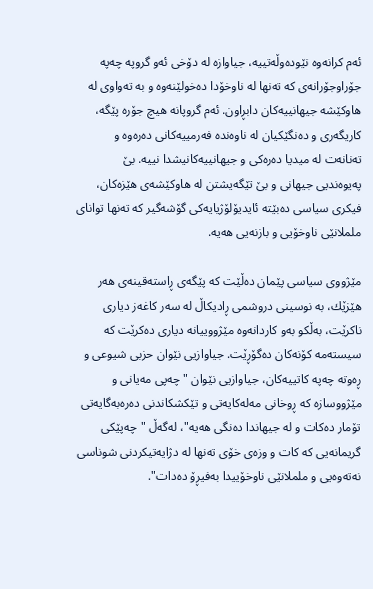ئه‌م كرانه‌وه‌ نێوده‌وڵه‌تییه‌، جیاوازه‌ له‌ دۆخی ئه‌و گروپه‌ چه‌پە جۆراوجۆرانه‌ی كه‌ ته‌نها له‌ ناوخۆدا ده‌خولێنه‌وه‌ و بە تەواوی لە هاوکێشە جیهانییەکان دابڕاون. ئەم گروپانە هیچ جۆرە پێگە، کاریگەری و دەنگێکیان لە ناوەندە فەرمییەکانی دەرەوە و تەنانەت لە میدیا دەرەکی و جیهانییەکانیشدا نییە. بێ په‌یوه‌ندیی جیهانی و بێ تێگه‌یشتن له‌ هاوكێشه‌ی هێزه‌كان، فیکری سیاسی ده‌بێته‌ ئایدیۆلۆژیایه‌كی گۆشه‌گیر كه‌ ته‌نها توانای ململانێی ناوخۆیی و بازنەیی هەیە.

مێژووی سیاسی پێمان ده‌ڵێت كه‌ پێگه‌ی ڕاسته‌قینه‌ی هه‌ر هێزێك، به‌ نوسینی دروشمی ڕادیكاڵ له‌ سه‌ر كاغه‌ز دیاری ناكرێت، به‌ڵكو به‌و کاردانەوە مێژووییانە دیاری دەکرێت کە سیستەمە کۆنەکان دەگۆڕێت. جیاوازیی نێوان حزبی شیوعی و ڕەوتە چەپە کاتییەکان، جیاوازیی نێوان "چەپی مەیانی و مێژووسازە کە ڕوخانی مەلەکایەتی و تێکشکاندنی دەرەبەگایەتی تۆمار دەکات و لە جیهاندا دەنگی هەیە"، لەگەڵ "چەپێکی گریمانەیی کە کات و وزەی خۆی تەنها لە دژایەتیكردنی شوناسی نه‌ته‌وه‌یی و ململانێی ناوخۆییدا به‌فیڕۆ ده‌دات".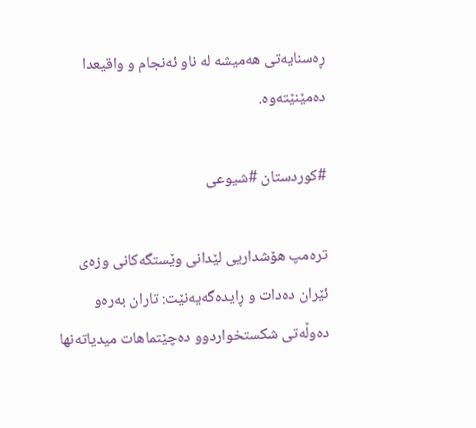ڕەسنایەتی هەمیشە لە ناو ئەنجام و واقیعدا دەمێنێتەوە.

#کوردستان #شیوعی

ترەمپ هۆشداریی لێدانی وێستگەکانی وزەی ئێران دەدات و ڕایدەگەیەنێت: تاران بەرەو دەوڵەتی شکستخواردوو دەچێتماهات میدیاتەنها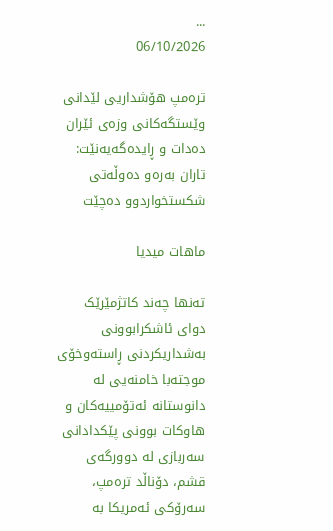...
06/10/2026

ترەمپ هۆشداریی لێدانی وێستگەکانی وزەی ئێران دەدات و ڕایدەگەیەنێت: تاران بەرەو دەوڵەتی شکستخواردوو دەچێت

ماهات میدیا

تەنها چەند کاتژمێرێک دوای ئاشکرابوونی بەشداریکردنی ڕاستەوخۆی موجتەبا خامنەیی لە دانوستانە ئەتۆمییەکان و هاوکات بوونی پێکدادانی سەربازی لە دوورگەی قشم، دۆناڵد ترەمپ، سەرۆکی ئەمریکا بە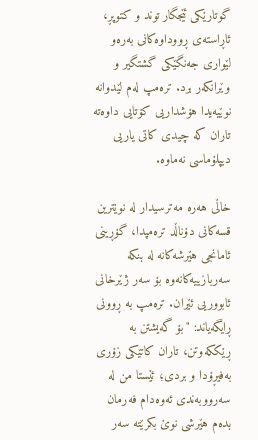گوتارێکی ئێجگار توند و کتوپڕ، ئاڕاستەی ڕووداوەکانی بەرەو لێواری جەنگێکی گشتگیر و وێرانکەر برد. ترەمپ لەم لێدوانە نوێیەیدا هۆشداریی کۆتایی داوەتە تاران کە چیدی کاتی یاریی دیپلۆماسی نەماوە.

خاڵی هەرە مەترسیدار لە نوێترین قسەکانی دۆناڵد ترەمپدا، گۆڕینی ئامانجی هێرشەکانە لە بنکە سەربازییەکانەوە بۆ سەر ژێرخانی ئابووریی ئێران. ترەمپ بە ڕوونی ڕایگەیاند: "بۆ گەیشتن بە ڕێککەوتن، تاران کاتێکی زۆری بەفیڕۆدا و بردی؛ ئێستا من لە سەرووبەندی ئەوەدام فەرمان بدەم هێرشی نوێ بکرێتە سەر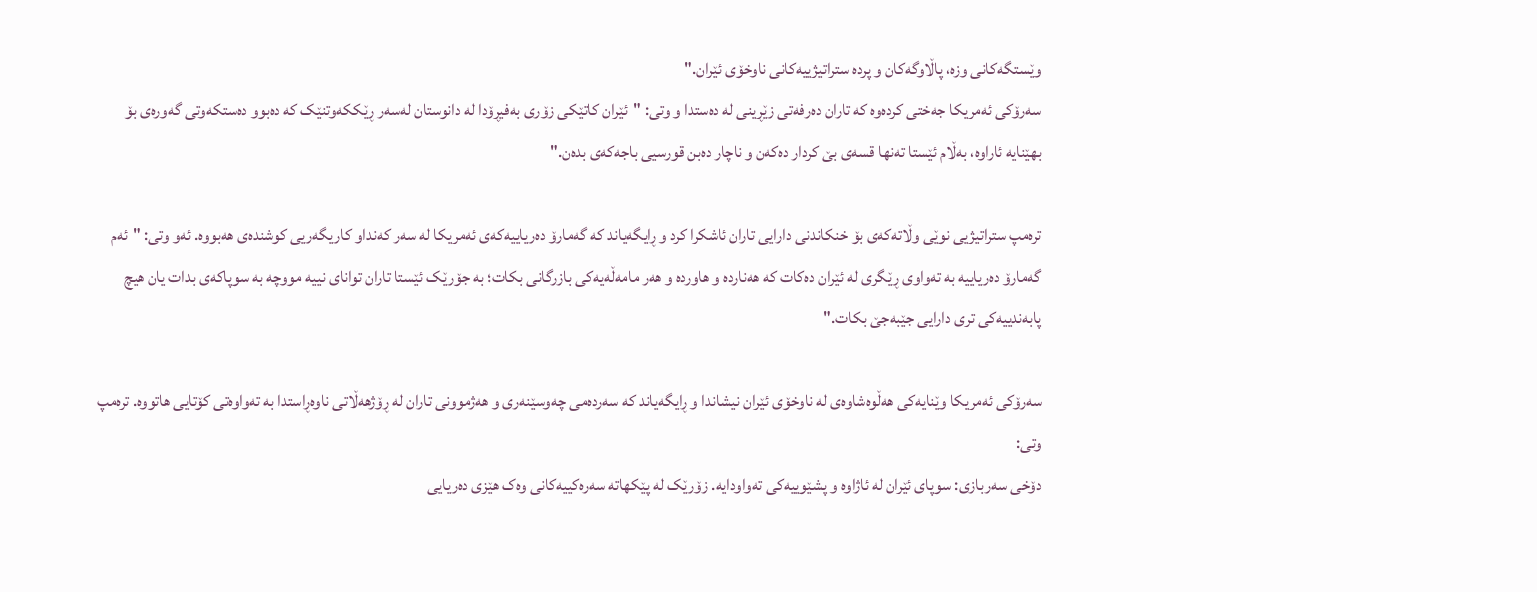وێستگەکانی وزە، پاڵاوگەکان و پردە ستراتیژییەکانی ناوخۆی ئێران."
سەرۆکی ئەمریکا جەختی کردەوە کە تاران دەرفەتی زێڕینی لە دەستدا و وتی: "ئێران کاتێکی زۆری بەفیڕۆدا لە دانوستان لەسەر ڕێککەوتنێک کە دەبوو دەستکەوتی گەورەی بۆ بهێنایە ئاراوە، بەڵام ئێستا تەنها قسەی بێ کردار دەکەن و ناچار دەبن قورسیی باجەکەی بدەن."

ترەمپ ستراتیژیی نوێی وڵاتەکەی بۆ خنکاندنی دارایی تاران ئاشکرا کرد و ڕایگەیاند کە گەمارۆ دەریاییەکەی ئەمریکا لە سەر کەنداو کاریگەریی کوشندەی هەبووە. ئەو وتی: "ئەم گەمارۆ دەریاییە بە تەواوی ڕێگری لە ئێران دەکات کە هەناردە و هاوردە و هەر مامەڵەیەکی بازرگانی بکات؛ بە جۆرێک ئێستا تاران توانای نییە مووچە بە سوپاکەی بدات یان هیچ پابەندییەکی تری دارایی جێبەجێ بکات."

سەرۆکی ئەمریکا وێنایەکی هەڵوەشاوەی لە ناوخۆی ئێران نیشاندا و ڕایگەیاند کە سەردەمی چەوسێنەری و هەژموونی تاران لە ڕۆژهەڵاتی ناوەڕاستدا بە تەواوەتی کۆتایی هاتووە. ترەمپ وتی:
دۆخی سەربازی: سوپای ئێران لە ئاژاوە و پشێوییەکی تەواودایە. زۆرێک لە پێکهاتە سەرەکییەکانی وەک هێزی دەریایی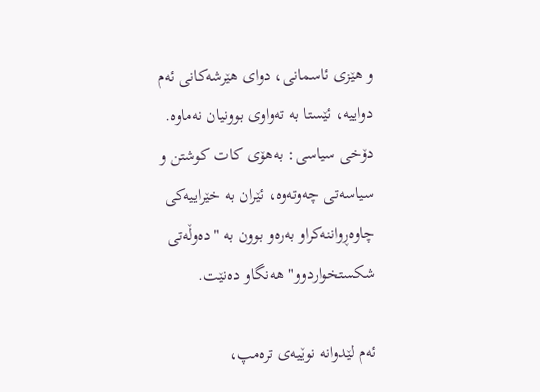و هێزی ئاسمانی، دوای هێرشەکانی ئەم دواییە، ئێستا بە تەواوی بوونیان نەماوە.
دۆخی سیاسی: بەهۆی کات کوشتن و سیاسەتی چەوتەوە، ئێران بە خێراییەکی چاوەڕواننەکراو بەرەو بوون بە "دەوڵەتی شکستخواردوو"هەنگاو دەنێت.

ئەم لێدوانە نوێیەی ترەمپ،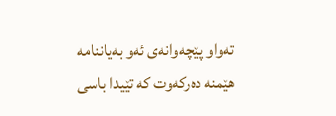تەواو پێچەوانەی ئەو بەیاننامە هێمنە دەرکەوت کە تێیدا باسی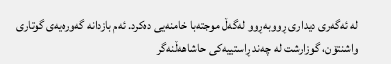لە ئەگەری دیداری ڕووبەڕوو لەگەڵ موجتەبا خامنەیی دەکرد. ئەم بازدانە گەورەیەی گوتاری واشنتۆن، گوزارشت لە چەند ڕاستییەکی حاشاهەڵنەگر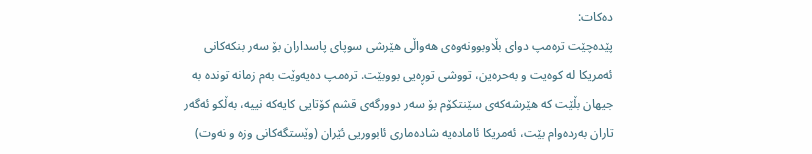دەکات:
پێدەچێت ترەمپ دوای بڵاوبوونەوەی هەواڵی هێرشی سوپای پاسداران بۆ سەر بنکەکانی ئەمریکا لە کوەیت و بەحرەین، تووشی توڕەیی بووبێت. ترەمپ دەیەوێت بەم زمانە توندە بە جیهان بڵێت کە هێرشەکەی سێنتکۆم بۆ سەر دوورگەی قشم کۆتایی کایەکە نییە، بەڵکو ئەگەر تاران بەردەوام بێت، ئەمریکا ئامادەیە شادەماری ئابووریی ئێران (وێستگەکانی وزە و نەوت)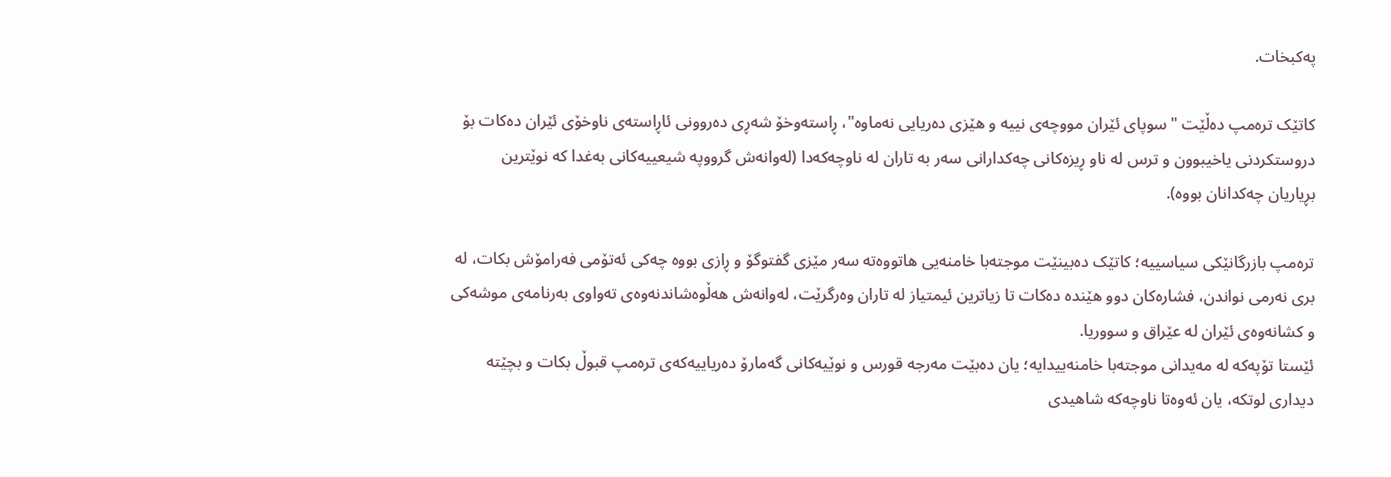پەکبخات.

کاتێک ترەمپ دەڵێت "سوپای ئێران مووچەی نییە و هێزی دەریایی نەماوە"، ڕاستەوخۆ شەڕی دەروونی ئاڕاستەی ناوخۆی ئێران دەکات بۆ دروستکردنی یاخیبوون و ترس لە ناو ڕیزەکانی چەکدارانی سەر بە تاران لە ناوچەکەدا (لەوانەش گرووپە شیعییەکانی بەغدا کە نوێترین بڕیاریان چەکدانان بووە).

ترەمپ بازرگانێکی سیاسییە؛ کاتێک دەبینێت موجتەبا خامنەیی هاتووەتە سەر مێزی گفتوگۆ و ڕازی بووە چەکی ئەتۆمی فەرامۆش بکات، لە بری نەرمی نواندن، فشارەکان دوو هێندە دەکات تا زیاترین ئیمتیاز لە تاران وەرگرێت، لەوانەش هەڵوەشاندنەوەی تەواوی بەرنامەی موشەکی و کشانەوەی ئێران لە عێراق و سووریا.
ئێستا تۆپەکە لە مەیدانی موجتەبا خامنەییدایە؛ یان دەبێت مەرجە قورس و نوێیەکانی گەمارۆ دەریاییەکەی ترەمپ قبوڵ بکات و بچێتە دیداری لوتکە، یان ئەوەتا ناوچەکە شاهیدی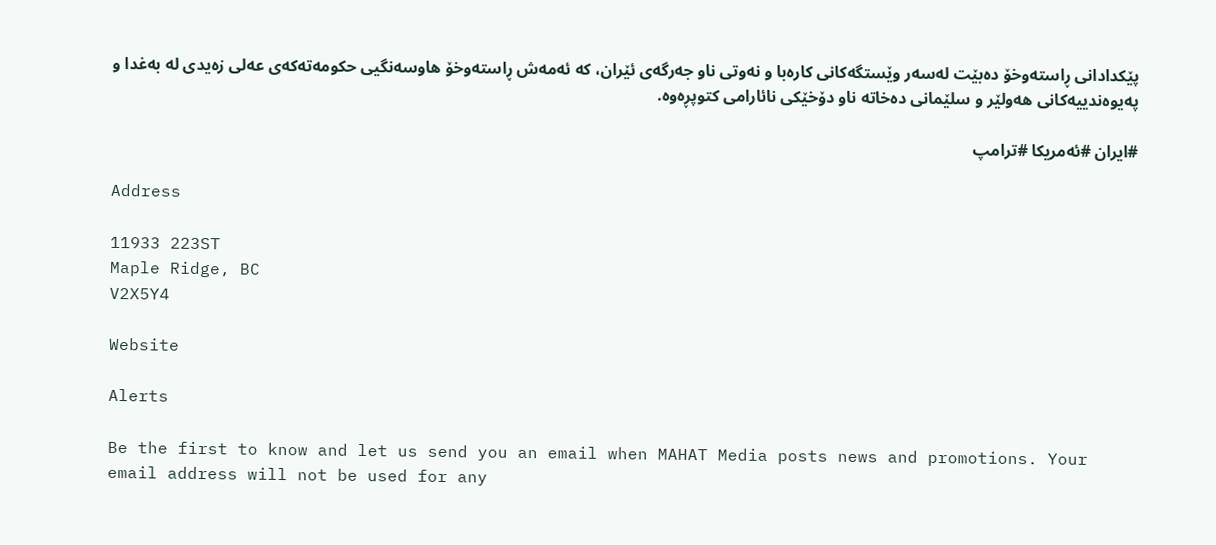پێکدادانی ڕاستەوخۆ دەبێت لەسەر وێستگەکانی کارەبا و نەوتی ناو جەرگەی ئێران، کە ئەمەش ڕاستەوخۆ هاوسەنگیی حکومەتەکەی عەلی زەیدی لە بەغدا و پەیوەندییەکانی هەولێر و سلێمانی دەخاتە ناو دۆخێکی نائارامی کتوپڕەوە.

#ایران #ئەمریکا #ترامپ

Address

11933 223ST
Maple Ridge, BC
V2X5Y4

Website

Alerts

Be the first to know and let us send you an email when MAHAT Media posts news and promotions. Your email address will not be used for any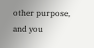other purpose, and you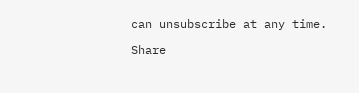can unsubscribe at any time.

Share